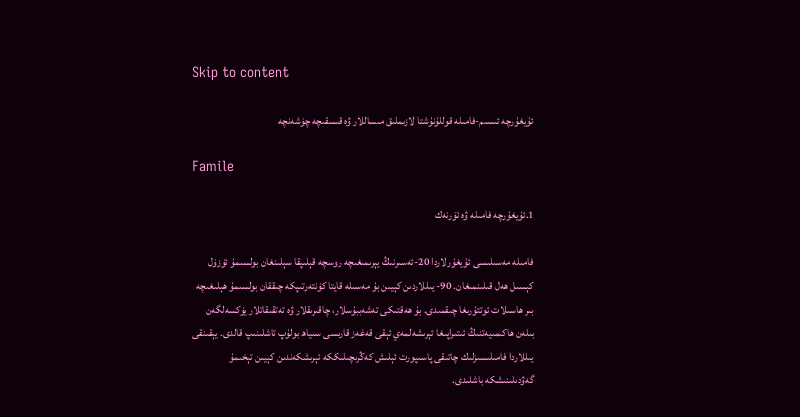Skip to content

ئۇيغۇرچە ئىسىم-فامىلە قوللۇنۇشتا لازىملىق مىساللار ۋە قىسقىچە چۈشەنچە

Famile

1.ئۇيغۇرچە فامىلە ۋە ئۆرنەك

فامىلە مەسىلىسى ئۇيغۇرلاردا 20-ئەسىرنىڭ يېرىمىغىچە روسچە قېلىپقا سېلىنغان بولسىمۇ ئۈزۈل كېسىل ھەل قىلىنمىغان. 90- يىللاردىن كېيىن بۇ مەسىلە قايتا كۈنتەرتىپكە چىققان بولسىمۇ ھېلىغىچە بىر ھاسىلات ئوتتۇرىغا چىقمىدى. بۇ ھەقتىكى تەشەببۇسلار، چاقىرىقلار ۋە تەتقىقاتلار يۈكسەلگەن بىلەن ھاكىمىيەتنىڭ ئىتىراپىغا ئېرىشەلمەي ئېقى قەغەز قارىسى سىياھ بولۇپ تاشلىنىپ قالدى. يېقىنقى يىللاردا فامىلىسىزلىك چاتىقى پاسىپورت ئېلىش كەڭرىچىلىككە ئېرىشكەندىن كېيىن تېخىمۇ گەۋدىلىنىشكە باشلىدى.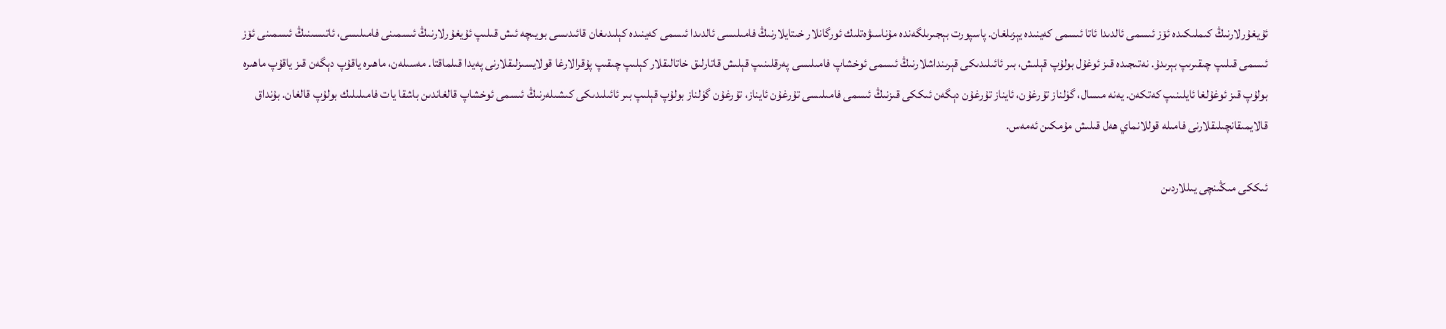ئۇيغۇرلارنىڭ كىملىكىدە ئۆز ئىسمى ئالدىدا ئاتا ئىسمى كەينىدە يېزىلغان. پاسپورت بېجىرىلگەندە مۇناسىۋەتلىك ئورگانلار خىتايلارنىڭ فامىلىسى ئالدىدا ئىسمى كەينىدە كېلىدىغان قائىدىسى بويىچە ئىش قىلىپ ئۇيغۇرلارنىڭ ئىسمىنى فامىلىسى، ئاتىسىنىڭ ئىسمىنى ئۆز ئىسمى قىلىپ چىقىرىپ بېرىدۇ. نەتىجىدە قىز ئوغۇل بولۇپ قېلىش، بىر ئائىلىدىكى قېرىنداشلارنىڭ ئىسمى ئوخشاپ فامىلىسى پەرقلىنىپ قېلىش قاتارلىق خاتالىقلار كېلىپ چىقىپ پۇقرالارغا قولايسىزلىقلارنى پەيدا قىلماقتا. مەسىلەن، ماھىرە ياقۇپ دېگەن قىز ياقۇپ ماھىرە بولۇپ قىز ئوغۇلغا ئايلىنىپ كەتكەن. يەنە مىسال، گۈلناز تۇرغۇن، ئايناز تۇرغۇن دېگەن ئىككى قىزنىڭ ئىسمى فامىلىسى تۇرغۇن ئايناز، تۇرغۇن گۈلناز بولۇپ قېلىپ بىر ئائىلىدىكى كىشىلەرنىڭ ئىسمى ئوخشاپ قالغاندىن باشقا يات فامىلىلىك بولۇپ قالغان. بۇنداق قالايمىقانچىلىقلارنى فامىلە قوللانماي ھەل قىلىش مۇمكىن ئەمەس.

ئىككى مىڭىنچى يىللاردىن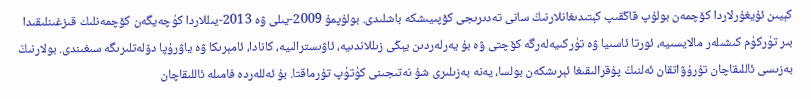كېيىن ئۇيغۇرلاردا كۆچمەن بولۇپ قاڭقىپ كېتىدىغانلارنىڭ سانى تەدىرىجى كۆپىيىشكە باشلىدى. بولۇپمۇ 2009-يىلى ۋە 2013-يىللاردا كۈچەيگەن كۆچمەنلىك قىزغىنلىقىدا بىر تۈركۈم كىشىلەر مالايسىيە، ئورتا ئاسىيا ۋە تۈركىيەلەرگە كۆچتى ۋە بۇ يەرلەردىن يېڭى زىللاندىيە، ئاۋىسترالىيە، كانادا، ئامېرىكا ۋە ياۋرۇپا دۆلەتلىرىگە سىغىندى. بولارنىڭ بەزىسى ئاللىقاچان تۇرۇۋاتقان ئەلنىڭ پۇقرالىقىغا ئېرىشكەن بولسا، يەنە بەزىلىرى شۇ نەتىجىنى كۈتۈپ تۇرماقتا. بۇ ئەللەردە فامىلە ئاللىقاچان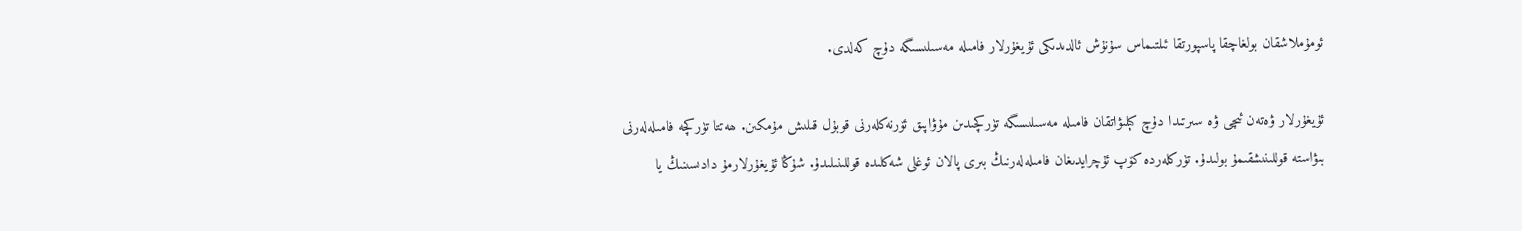ئومۇملاشقان بولغاچقا پاسپورتقا ئىلتىماس سۇنۇش ئالدىدىكى ئۇيغۇرلار فامىلە مەسىلىسىگە دۇچ كەلدى.

ئۇيغۇرلار ۋەتەن ئىچى ۋە سىرتىدا دۇچ كېلىۋاتقان فامىلە مەسىلىسىگە تۈركچىدىن مۇۋاپىق ئۆرنەكلەرنى قوبۇل قىلىش مۇمكىن. ھەتتا تۈركچە فامىلەلەرنى بىۋاستە قوللىنىشقىمۇ بولىدۇ. تۈركلەردە كۆپ ئۇچرايدىغان فامىلەلەرنىڭ بىرى پالان ئوغلى شەكلىدە قوللىنىلىدۇ. شۇڭا ئۇيغۇرلارمۇ دادىسىنىڭ يا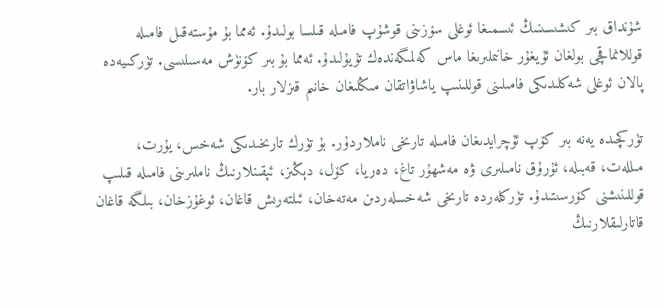شۇنداق بىر كىشىسىنىڭ ئىسمىغا ئوغلى سۆزىنى قوشۇپ فامىلە قىلسا بولىدۇ. ئەمما بۇ مۇستەقىل فامىلە قوللانماقچى بولغان ئۇيغۇر خانىملىرىغا ماس كەلمىگەندەك تۇيۇلىدۇ. ئەمما بۇ بىر كۆنۈش مەسىلىسى. تۈركىيەدە پالان ئوغلى شەكلىدىكى فامىلىنى قوللىنىپ ياشاۋاتقان مىڭلىغان خانىم قىزلار بار.

تۈركچىدە يەنە بىر كۆپ ئۇچرايدىغان فامىلە تارىخى ناملاردۇر. بۇ تۈرك تارىخىدىكى شەخس، يۇرت، مىللەت، قەبىلە، ئۇرۇق نامىلىرى ۋە مەشھۇر تاغ، دەريا، كۆل، دېڭىز، ئېقىنلارنىڭ ناملىرىنى فامىلە قىلىپ قوللىنىشنى كۆرسىتىدۇ. تۈركلەردە تارىخى شەخسلەردىن مەتەخان، ئىلتەرىش قاغان، ئوغۇزخان، بىلگە قاغان قاتارلىقلارنىڭ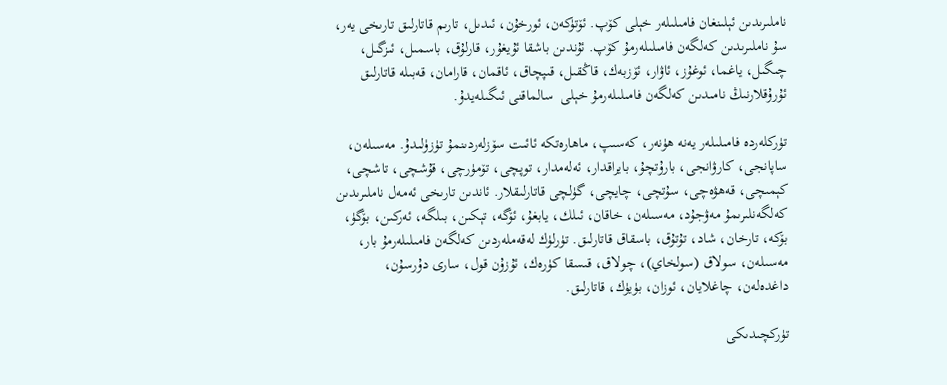ناملىرىدىن ئېلىنغان فامىلىلەر خېلى كۆپ. ئۆتۈكەن، ئورخۇن، ئىدىل، تارىم قاتارلىق تارىخى يەر، سۇ ناملىرىدىن كەلگەن فامىلىلەرمۇ كۆپ. ئۇندىن باشقا ئۇيغۇر، قارلۇق، باسمىل، ئىزگىل، چىگىل، ياغما، ئوغۇز، ئاۋار، ئۆزبەك، قاڭقىل، قىپچاق، ئاقمان، قارامان، قەبىلە قاتارلىق ئۇرۇقلارنىڭ نامىدىن كەلگەن فامىلىلەرمۇ خېلى  سالماقنى ئىگىلەيدۇ.

تۈركلەردە فامىلىلەر يەنە ھۈنەر، كەسىپ، ماھارەتكە ئائىت سۆزلەردىنمۇ تۈزۈلىدۇ. مەسىلەن، ساپانجى، كارۋانجى، بارۇتچۇ، بايراقدار، ئەلەمدار، توپچى، تۆمۈرچى، قۇشچى، تاشچى، كېمىچى، قەھۋەچى، سۇتچى، چايچى، گۈلچى قاتارلىقلار. ئاندىن تارىخى ئەمەل ناملىرىدىن كەلگەنلىرىمۇ مەۋجۇد، مەسىلەن، خاقان، ئىلك، يابغۇ، ئۆگە، تېكىن، بىلگە، ئەركىن، بۆگۈ، بۆكە، تارخان، شاد، تۇتۇق، باسقاق قاتارلىق. تۈرلۈك لەقەملەردىن كەلگەن فامىلىلەرمۇ بار، مەسىلەن، سولاق (سولخاي)، چولاق، قىسقا كۈرەك، ئۇزۇن قول، سارى دۇرسۇن، داغدەلەن، چاغلايان، ئوزان، بۈيۈك، قاتارلىق.

تۈركچىدىكى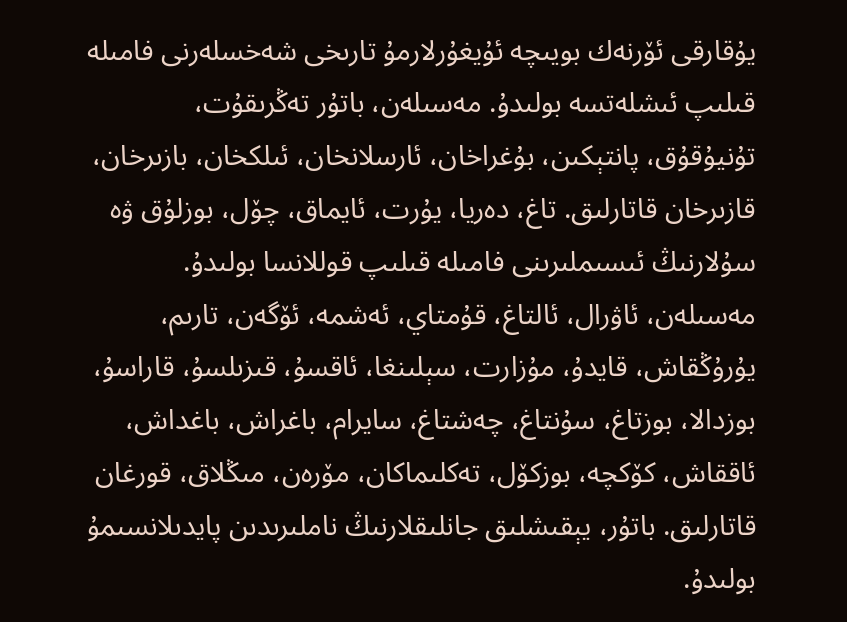يۇقارقى ئۆرنەك بويىچە ئۇيغۇرلارمۇ تارىخى شەخسلەرنى فامىلە قىلىپ ئىشلەتسە بولىدۇ. مەسىلەن، باتۇر تەڭرىقۇت، تۇنيۇقۇق، پانتېكىن، بۇغراخان، ئارسلانخان، ئىلكخان، بازىرخان، قازىرخان قاتارلىق. تاغ، دەريا، يۇرت، ئايماق، چۆل، بوزلۇق ۋە سۇلارنىڭ ئىسىملىرىنى فامىلە قىلىپ قوللانسا بولىدۇ. مەسىلەن، ئاۋرال، ئالتاغ، قۇمتاي، ئەشمە، ئۆگەن، تارىم، يۇرۇڭقاش، قايدۇ، مۇزارت، سېلىنغا، ئاقسۇ، قىزىلسۇ، قاراسۇ، بوزدالا، بوزتاغ، سۇنتاغ، چەشتاغ، سايرام، باغراش، باغداش، ئاققاش، كۆكچە، بوزكۆل، تەكلىماكان، مۆرەن، مىڭلاق، قورغان قاتارلىق. باتۇر، يېقىشلىق جانلىقلارنىڭ ناملىرىدىن پايدىلانسىمۇ بولىدۇ.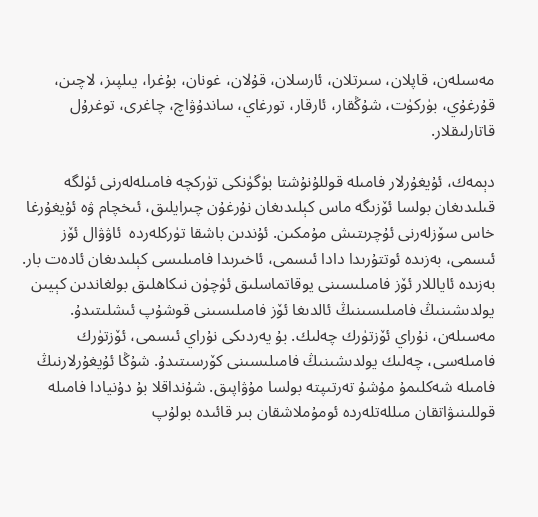مەسىلەن، قاپلان، سىرتلان، ئارسلان، قۇلان، غونان، بۇغرا، يىلپىز، لاچىن، قۇرغۇي، بۈركۈت، شۇڭقار، ئارقار، تورغاي، ساندۇۋاچ، چاغرى، توغرۇل قاتارلىقلار.

دېمەك، ئۇيغۇرلار فامىلە قوللۇنۇشتا بۈگۈنكى تۈركچە فامىلەلەرنى ئۈلگە قىلىدىغان بولسا ئۆزىگە ماس كېلىدىغان نۇرغۇن چىرايلىق، ئىخچام ۋە ئۇيغۇرغا خاس سۆزلەرنى ئۇچرىتىش مۇمكىن. ئۇندىن باشقا تۈركلەردە  ئاۋۋال ئۆز ئىسمى، بەزىدە ئوتتۇرىدا دادا ئىسمى، ئاخىرىدا فامىلىسى كېلىدىغان ئادەت بار. بەزىدە ئاياللار ئۆز فامىلىسىنى يوقاتماسلىق ئۈچۈن نىكاھلىق بولغاندىن كېيىن يولدىشىنىڭ فامىلىسىنىڭ ئالدىغا ئۆز فامىلىسىنى قوشۇپ ئىشلىتىدۇ. مەسىلەن، نۇراي ئۆزتۈرك چەلىك. بۇ يەردىكى نۇراي ئىسمى، ئۆزتۈرك فامىلەسى، چەلىك يولدىشىنىڭ فامىلىسىنى كۆرسىتىدۇ. شۇڭا ئۇيغۇرلارنىڭ فامىلە شەكلىمۇ مۇشۇ تەرتىپتە بولسا مۇۋاپىق. شۇنداقلا بۇ دۇنيادا فامىلە قوللىنىۋاتقان مىللەتلەردە ئومۇملاشقان بىر قائىدە بولۇپ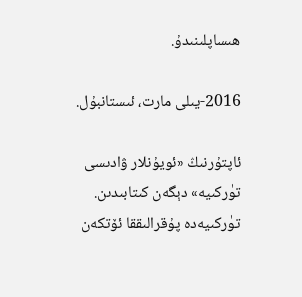ھىساپلىنىدۇ.

2016-يىلى مارت، ئىستانبۇل.

ئاپتۇرنىڭ «ئويۇنلار ۋادىسى تۈركىيە» دېگەن كىتابىدىن. تۈركىيەدە پۇقرالىققا ئۆتكەن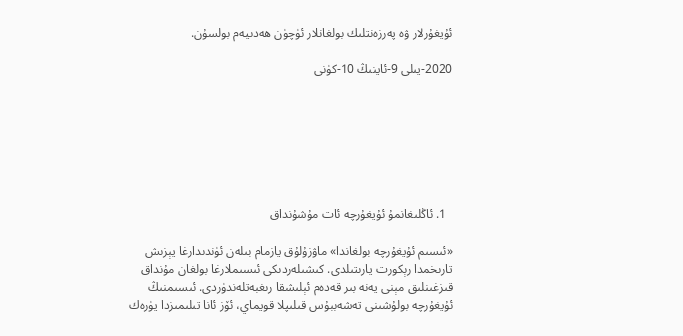ئۇيغۇرلار ۋە پەرزەنتلىك بولغانلار ئۈچۈن ھەدىيەم بولسۇن.

2020-يىلى 9-ئاينىڭ 10-كۈنى







  1. ئاڭلىغانمۇ ئۇيغۇرچە ئات مۇشۇنداق

«ئىسىم ئۇيغۇرچە بولغاندا» ماۋزۇلۇق يازمام بىلەن ئۈندىدارغا يېزىش تارىخمدا رېكورت يارىتىلدى. كىشىلەردىكى ئىسىملارغا بولغان مۇنداق قىزغىنلىق مېنى يەنە بىر قەدەم ئېلىشقا رىغبەتلەندۈردى. ئىسىمنىڭ ئۇيغۇرچە بولۇشىنى تەشەببۇس قىلىپلا قويماي، ئۆز ئانا تىلىمىزدا يۈرەك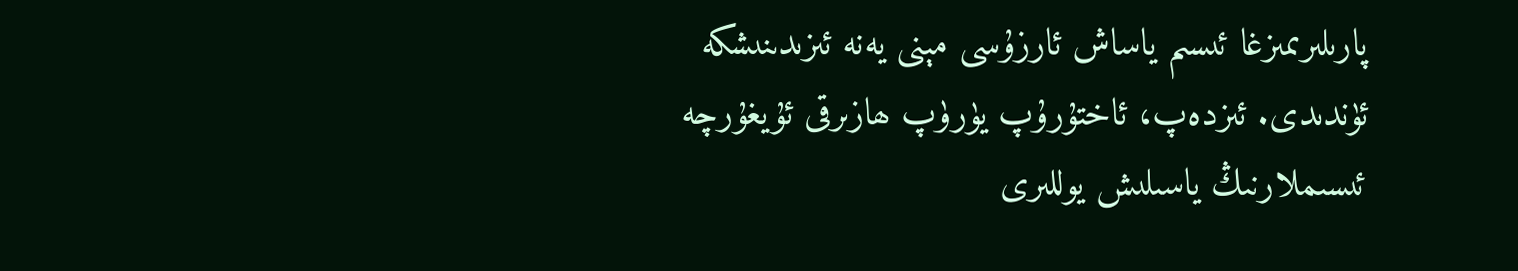پارىلىرىمىزغا ئىسىم ياساش ئارزۇسى مېنى يەنە ئىزىدىنىشكە ئۈندىدى. ئىزدەپ، ئاختۇرۇپ يۈرۈپ ھازىرقى ئۇيغۇرچە ئىسىملارنىڭ ياسىلىش يوللىرى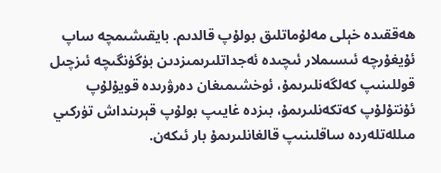ھەققىدە خېلى مەلۇماتلىق بولۇپ قالدىم. بايقىشىمچە ساپ ئۇيغۇرچە ئىسىملار ئىچىدە ئەجداتلىرىمىزدىن بۈگۈنگىچە ئىزچىل قوللىنىپ كەلگەنلىرىمۇ، ئوخشىمىغان دەرۋرىدە قويۇلۇپ ئۇنتۇلۇپ كەتكەنلىرىمۇ، بىزدە غايىپ بولۇپ قېرىنداش تۈركىي مىللەتلەردە ساقلىنىپ قالغانلىرىمۇ بار ئىكەن.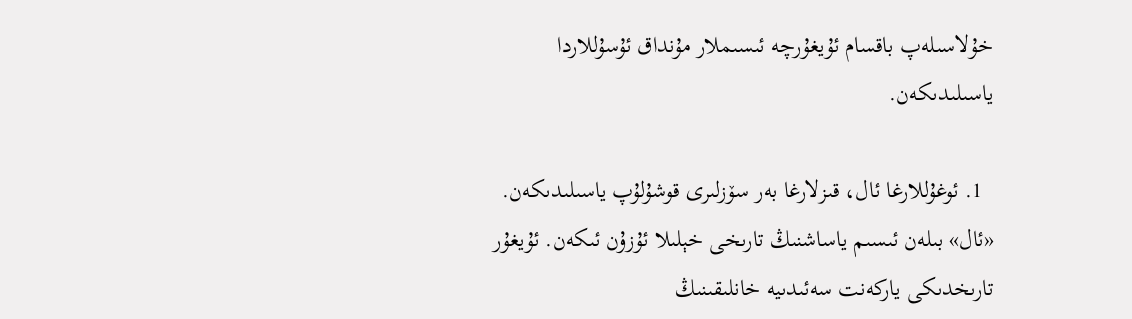خۇلاسىلەپ باقسام ئۇيغۇرچە ئىسىملار مۇنداق ئۇسۇللاردا ياسىلىدىكەن.

  1. ئوغۇللارغا ئال، قىزلارغا بەر سۆزلىرى قوشۇلۇپ ياسىلىدىكەن. «ئال» بىلەن ئىسىم ياساشنىڭ تارىخى خېلىلا ئۇزۇن ئىكەن. ئۇيغۇر تارىخدىكى ياركەنت سەئىدىيە خانلىقىنىڭ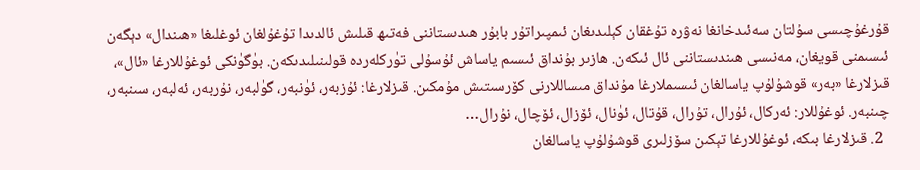قۇرغۇچىسى سۇلتان سەئىدخانغا نەۋرە تۇغقان كېلىدىغان ئىمپىراتۇر بابۇر ھىدىستاننى فەتىھ قىلىش ئالدىدا تۇغۇلغان ئوغلىغا «ھىندال» دېگەن ئىسىمنى قويغان، مەنىسى ھىندىستاننى ئال ئىكەن. ھازىر بۇنداق ئىسىم ياساش ئۇسۇلى تۈركلەردە قولىنىلىدىكەن. بۈگۈنكى ئوغۇللارغا «ئال»، قىزلارغا «بەر» قوشۇلۇپ ياسالغان ئىسىملارغا مۇنداق مىساللارنى كۆرسىتىش مۇمكىن. قىزلارغا: ئۇزبەر، ئۈنبەر، گۈلبەر، نۇربەر، ئەلبەر، سىنبەر، چىنبەر. ئوغۇللار: ئەركال، ئۇرال، تۇرال، قۇتال، ئۈنال، ئۆزال، ئۆچال، نۇرال…
  2. قىزلارغا بىكە، ئوغۇللارغا تېكىن سۆزلىرى قوشۇلۇپ ياسالغان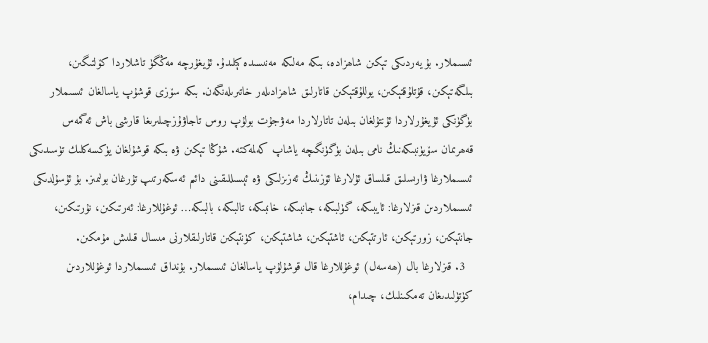ئىسىملار. بۇ يەردىكى تېكىن شاھزادە، بىكە مەلىكە مەنىسىدە كېلىدۇ. ئۇيغۇرچە مەڭگۈ تاشلاردا كۆلتىگىن، بىلگەتېكىن، قۇتلۇقتېكىن، يوللۇقتېكىن قاتارلىق شاھزادىلەر خاتىرىلەنگەن. بىكە سۆزى قوشۇپ ياسالغان ئىسىملار بۈگۈنكى ئۇيغۇرلاردا ئۇنتۇلغان بىلەن تاتارلاردا مەۋجۇت بولۇپ روس تاجاۋۇزچىلىرىغا قارشى باش ئەگمەس قەھرىمان سۆيۈنبىكەنىڭ نامى بىلەن بۈگۈنگىچە ياشاپ كەلمەكتە. شۇڭا تېكىن ۋە بىكە قوشۇلغان يۈكسەكلىك تۈسىدىكى ئىسىملارغا ۋارىسلىق قىلساق ئۇلارغا ئۆزىنىڭ ئەزىزلىكى ۋە ئېسىللىقىنى دائىم ئەسكەرتىپ تۇرغان بولىمىز. بۇ ئۇسۇلدىكى ئىسىملاردىن قىزلارغا: ئايبىكە، گۈلبىكە، جانبىكە، خانبىكە، تالبىكە، بالبىكە… ئوغۇللارغا: ئەرتىكىن، نۇرتىكىن، جانتېكىن، زورتېكىن، ئارتتېكىن، ئاشتېكىن، شاشتېكىن، كۈنتېكىن قاتارلىقلارنى مىسال قىلىش مۇمكىن.
  3. قىزلارغا بال (ھەسەل) ئوغۇللارغا قال قوشۇلۇپ ياسالغان ئىسىملار. بۇنداق ئىسىملاردا ئوغۇللاردىن كۈتۈلىدىغان تەمكىنلىك، چىدام،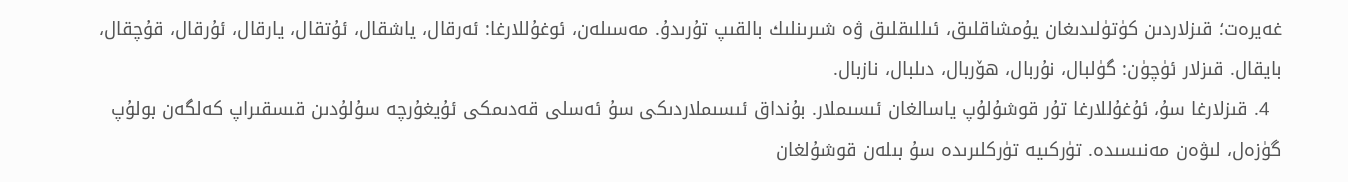غەيرەت؛ قىزلاردىن كۈتۈلىدىغان يۇمشاقلىق، ئىللىقلىق ۋە شىرىنلىك بالقىپ تۇرىدۇ. مەسىلەن، ئوغۇللارغا: ئەرقال، ياشقال، ئۇتقال، يارقال، ئۇرقال، قۇچقال، بايقال. قىزلار ئۈچۈن: گۈلبال، نۇربال، ھۆربال، دىلبال، نازبال.
  4. قىزلارغا سۇ، ئۇغۇللارغا تۇر قوشۇلۇپ ياسالغان ئىسىملار. بۇنداق ئىسىملاردىكى سۇ ئەسلى قەدىمكى ئۇيغۇرچە سۇلۇدىن قىسقىراپ كەلگەن بولۇپ گۈزەل، لىۋەن مەنىسىدە. تۈركىيە تۈركلىرىدە سۇ بىلەن قوشۇلغان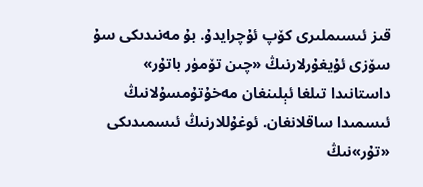قىز ئىسىملىرى كۆپ ئۇچرايدۇ. بۇ مەنىدىكى سۇ سۆزى ئۇيغۇرلارنىڭ «چىن تۆمۈر باتۇر» داستانىدا تىلغا ئېلىنغان مەخۇتۇمسۇلانىڭ ئىسمىدا ساقلانغان. ئوغۇللارنىڭ ئىسمىدىكى «تۇر»نىڭ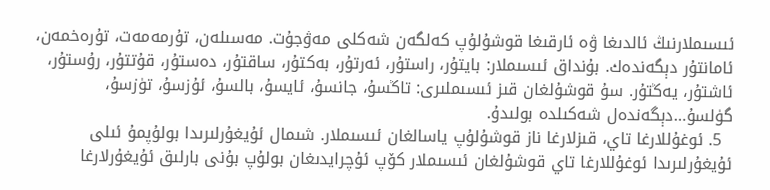ئىسىملارنىڭ ئالدىغا ۋە ئارقىغا قوشۇلۇپ كەلگەن شەكلى مەۋجۇت. مەسىلەن، تۇرمەمەت، تۇرەخمەن، ئامانتۇر دېگەندەك. بۇنداق ئىسىملار: بايتۇر، راستۇر، ئەرتۇر، بەكتۇر، ساقتۇر، دەستۇر، قۇتتۇر، رۇستۇر، ئاشتۇر، يەڭتۇر. سۇ قوشۇلغان قىز ئىسىملىرى: تاڭسۇ، جانسۇ، ئايسۇ، بالسۇ، ئۇزسۇ، تۈزسۇ، گۈلسۇ…دېگەندەل شەكىلدە بولىدۇ.
  5. ئوغۇللارغا تاي، قىزلارغا ناز قوشۇلۇپ ياسالغان ئىسىملار. شىمال ئۇيغۇرلىرىدا بولۇپمۇ ئىلى ئۇيغۇرلىرىدا ئوغۇللارغا تاي قوشۇلغان ئىسىملار كۆپ ئۇچرايدىغان بولۇپ بۇنى بارلىق ئۇيغۇرلارغا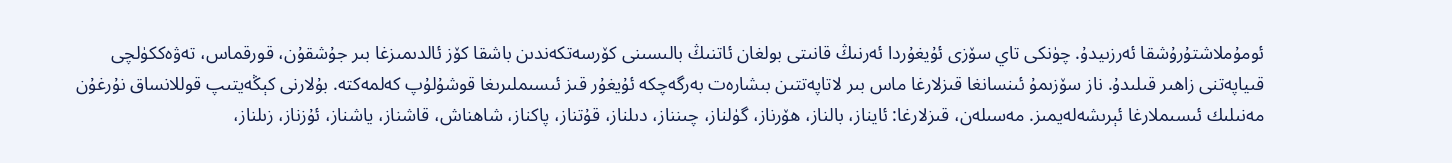ئومۇملاشتۇرۇشقا ئەرزىيدۇ. چۈنكى تاي سۆزى ئۇيغۇردا ئەرنىڭ قانىتى بولغان ئاتنىڭ بالىسىنى كۆرسەتكەندىن باشقا كۆز ئالدىمىزغا بىر جۇشقۇن، قورقماس، تەۋەككۈلچى قىياپەتنى زاھىر قىلىدۇ. ناز سۆزىمۇ ئىنسانغا قىزلارغا ماس بىر لاتاپەتتىن بىشارەت بەرگەچكە ئۇيغۇر قىز ئىسىملىرىغا قوشۇلۇپ كەلمەكتە. بۇلارنى كېڭەيتىپ قوللانساق نۇرغۇن مەنىلىك ئىسىملارغا ئېرىشەلەيمىز. مەسىلەن، قىزلارغا: ئايناز، بالناز، ھۆرناز، گۈلناز، چىنناز، دىلناز، قۇتناز، پاكناز، شاھناش، قاشناز، ياشناز، ئۇزناز، زىلناز،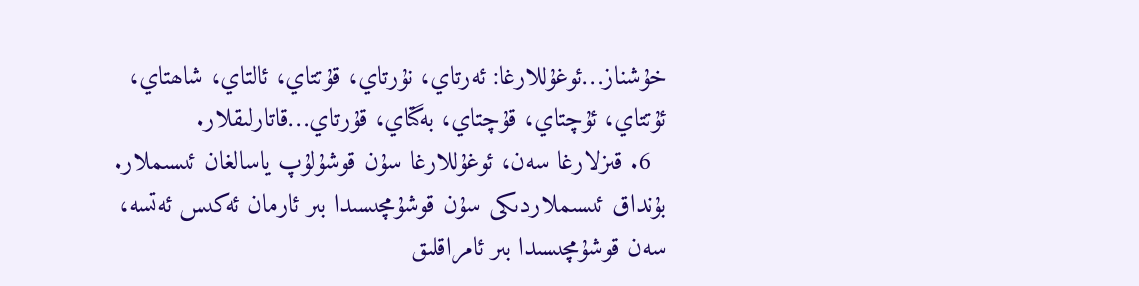خۇشناز…ئوغۇللارغا: ئەرتاي، نۇرتاي، قۇتتاي، ئالتاي، شاھتاي، ئۇتتاي، ئۇچتاي، قۇچتاي، بەگتاي، قۇرتاي…قاتارلىقلار.
  6. قىزلارغا سەن، ئوغۇللارغا سۇن قوشۇلۇپ ياسالغان ئىسىملار. بۇنداق ئىسىملاردىكى سۇن قوشۇمچىسىدا بىر ئارمان ئەكىس ئەتسە، سەن قوشۇمچىسىدا بىر ئامراقلىق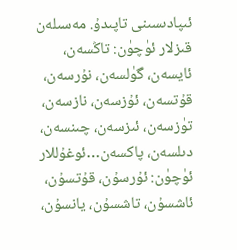ئىپادىسىنى تاپىدۇ. مەسىلەن قىزلار ئۈچۈن: تاڭسەن، ئايسەن، گۈلسەن، نۇرسەن، قۇتسەن، ئۇزسەن، نازسەن، تۈزسەن، ئىزسەن، چىنسەن، دىلسەن، پاكسەن…ئوغۇللار ئۈچۈن: ئۇرسۇن، قۇتسۇن، ئاشسۇن، تاشسۇن، يانسۇن،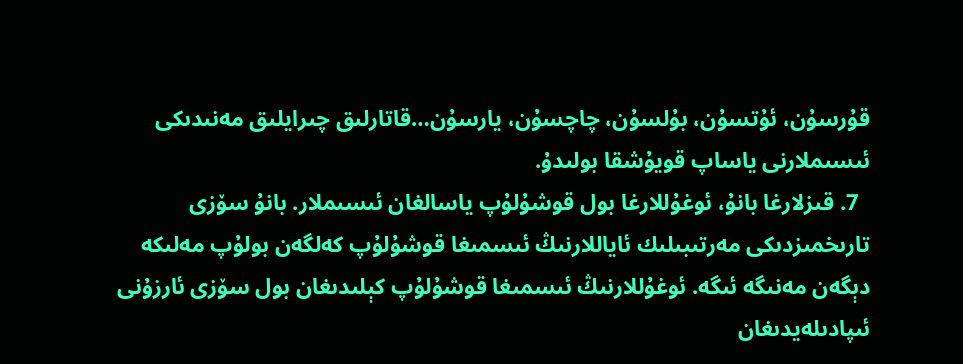قۇرسۇن، ئۇتسۇن، بۇلسۇن، چاچسۇن، يارسۇن…قاتارلىق چىرايلىق مەنىدىكى ئىسىملارنى ياساپ قويۇشقا بولىدۇ.
  7. قىزلارغا بانۇ، ئوغۇللارغا بول قوشۇلۇپ ياسالغان ئىسىملار. بانۇ سۆزى تارىخمىزدىكى مەرتىبىلىك ئاياللارنىڭ ئىسمىغا قوشۇلۇپ كەلگەن بولۇپ مەلىكە دېگەن مەنىگە ئىگە. ئوغۇللارنىڭ ئىسمىغا قوشۇلۇپ كېلىدىغان بول سۆزى ئارزۇنى ئىپادىلەيدىغان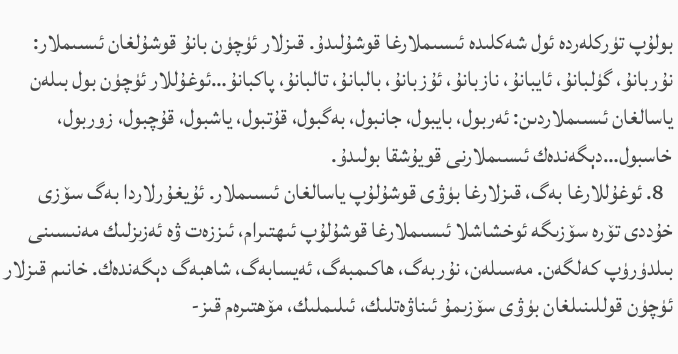بولۇپ تۈركلەردە ئول شەكلىدە ئىسىملارغا قوشۇلىدۇ. قىزلار ئۈچۈن بانۇ قوشۇلغان ئىسىملار: نۇربانۇ، گۈلبانۇ، ئايبانۇ، نازبانۇ، ئۇزبانۇ، بالبانۇ، تالبانۇ، پاكبانۇ…ئوغۇللار ئۈچۈن بول بىلەن ياسالغان ئىسىملاردىن: ئەربول، بايبول، جانبول، بەگبول، قۇتبول، ياشبول، قۇچبول، زوربول، خاسبول…دېگەندەك ئىسىملارنى قويۇشقا بولىدۇ.
  8. ئوغۇللارغا بەگ، قىزلارغا بۈۋى قوشۇلۇپ ياسالغان ئىسىملار. ئۇيغۇرلاردا بەگ سۆزى خۇددى تۆرە سۆزىگە ئوخشاشلا ئىسىملارغا قوشۇلۇپ ئىھتىرام، ئىززەت ۋە ئەزىزلىك مەنىسىنى بىلدۈرۈپ كەلگەن. مەسىلەن، نۇربەگ، ھاكىمبەگ، ئەيسابەگ، شاھبەگ دېگەندەك. خانىم قىزلار ئۈچۈن قوللىنىلغان بۈۋى سۆزىمۇ ئىناۋەتلىك، ئىلىملىك، مۆھتىرەم قىز-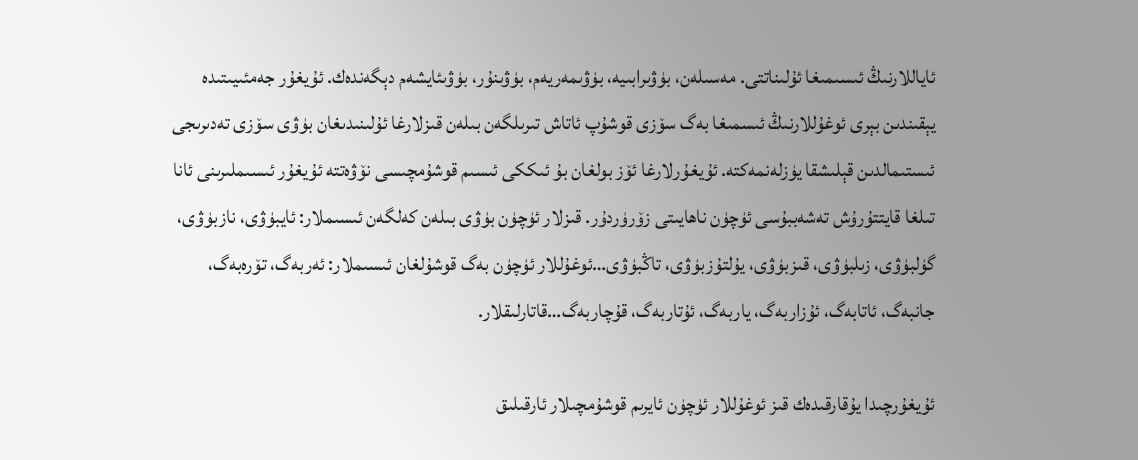ئاياللارنىڭ ئىسىمىغا ئۇلىناتتى. مەسىلەن، بۈۋىرابىيە، بۈۋىمەريەم، بۈۋىنۇر، بۈۋىئايشەم دېگەندەك. ئۇيغۇر جەمئىيىتىدە يېقىندىن بېرى ئوغۇللارنىڭ ئىسمىغا بەگ سۆزى قوشۇپ ئاتاش تىرىلگەن بىلەن قىزلارغا ئۇلىنىدىغان بۈۋى سۆزى تەدىرىجى ئىستىمالدىن قېلىشقا يۈزلەنمەكتە. ئۇيغۇرلارغا ئۆز بولغان بۇ ئىككى ئىسىم قوشۇمچىسى نۆۋەتتە ئۇيغۇر ئىسىملىرىنى ئانا تىلغا قايتتۇرۇش تەشەببۇسى ئۈچۈن ناھايىتى زۆرۈردۇر. قىزلار ئۈچۈن بۈۋى بىلەن كەلگەن ئىسىملار: ئايبۈۋى، نازبۈۋى، گۈلبۈۋى، زىلبۈۋى، قىزبۈۋى، يۇلتۇزبۈۋى، تاڭبۈۋى…ئوغۇللار ئۈچۈن بەگ قوشۇلغان ئىسىملار: ئەربەگ، تۆرەبەگ، جانبەگ، ئاتابەگ، ئۇزاربەگ، ياربەگ، ئۇتاربەگ، قۇچاربەگ…قاتارلىقلار.

ئۇيغۇرچىدا يۇقارقىدەك قىز ئوغۇللار ئۈچۈن ئايرىم قوشۇمچىلار ئارقىلىق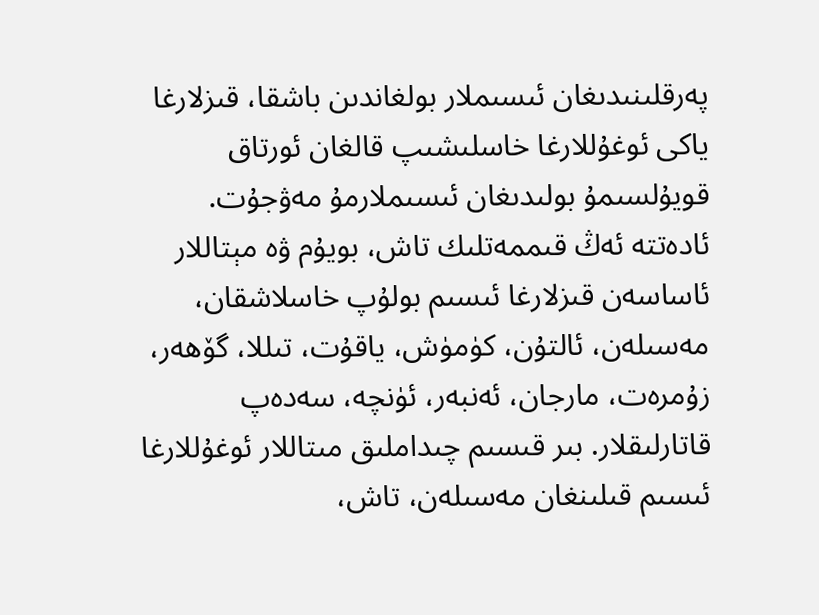پەرقلىنىدىغان ئىسىملار بولغاندىن باشقا، قىزلارغا ياكى ئوغۇللارغا خاسلىشىپ قالغان ئورتاق قويۇلسىمۇ بولىدىغان ئىسىملارمۇ مەۋجۇت. ئادەتتە ئەڭ قىممەتلىك تاش، بويۇم ۋە مېتاللار ئاساسەن قىزلارغا ئىسىم بولۇپ خاسلاشقان، مەسىلەن، ئالتۇن، كۈمۈش، ياقۇت، تىللا، گۆھەر، زۇمرەت، مارجان، ئەنبەر، ئۈنچە، سەدەپ قاتارلىقلار. بىر قىسىم چىداملىق مىتاللار ئوغۇللارغا ئىسىم قىلىنغان مەسىلەن، تاش،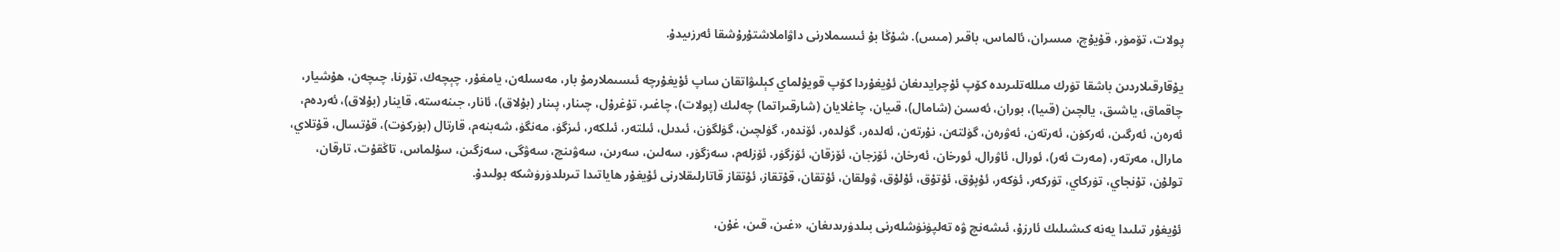پولات، تۆمۈر، قۇيۇچ، مىسران، ئالماس، باقىر (مىس). شۇڭا بۇ ئىسىملارنى داۋاملاشتۇرۇشقا ئەرزىيدۇ.

يۇقارقىلاردىن باشقا تۈرك مىللەتلىرىدە كۆپ ئۇچرايدىغان ئۇيغۇردا كۆپ قويۇلماي كېلىۋاتقان ساپ ئۇيغۇرچە ئىسىملارمۇ بار، مەسىلەن، يامغۇر، چېچەك، تۇرنا، چىچەن، ھۇشيار، چاقماق، ياشىق، يالچىن (قىيا)، بوران، ئەسىن (شامال)، قىيان، چاغلايان (شارقىراتما) چەلىك (پولات)، چاغىر، تۇغرۇل، چىنار، پىنار (بۇلاق)، ئانار، جىنەستە، قاينار (بۇلاق)، ئەردەم، ئەرەن، ئەرگىن، ئەركۈن، ئەرتەن، ئەۋرەن، گۈلتەن، نۇرتەن، ئەلدەر، گۈلدەر، ئۆندەر، گۈلچىن، گۈلگۈن، ئىدىل، ئىلتەر، ئىلكەر، ئىزگۈ، مەنگۈ، شەبنەم، قارتال (بۈركۈت)، قۇتسال، قۇتلاي، مارال، مەرتەر، (مەرت ئەر)، ئورال، ئاۋرال، ئورخان، ئەرخان، ئۆزجان، ئۆزقان، ئۆزگۈر، ئۆزلەم، سەزگۈر، سەلىن، سەرىن، سەۋىنچ، سەۋگى، سەزگىن، سۇلماس، تاڭقۇت، تارقان، تولۇن، تۇنجاي، تۈركاي، تۈركەر، ئۈكەر، ئۇپۇق، ئۇتۇق، ئۇلۇق، ۋولقان، ئۇتقان، قۇتقاز، ئۇتقاز قاتارلىقلارنى ئۇيغۇر ھاياتىدا تىرىلدۈرۈشكە بولىدۇ.

ئۇيغۇر تىلىدا يەنە كىشىلىك ئارزۇ، ئىشەنچ ۋە تەلپۈنۈشلەرنى بىلدۈرىدىغان، «غىن، قىن، غۇن،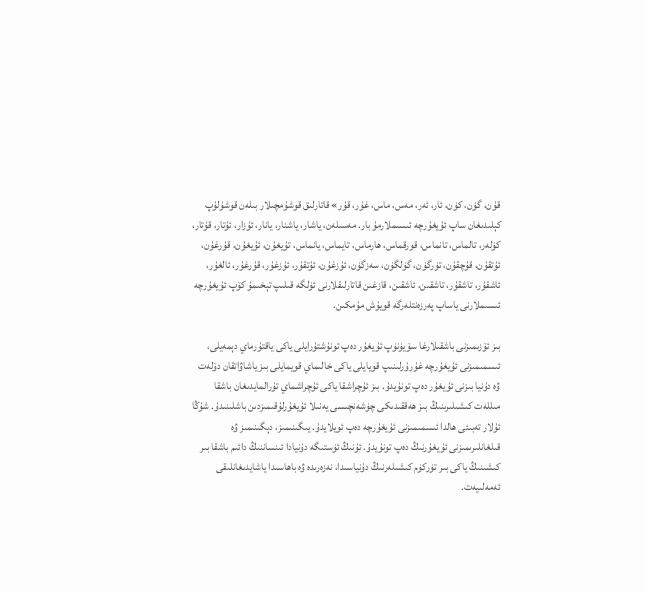قۇن، گۈن، كۈن، ئار، ئەر، مەس، ماس، غۇر، قۇر» قاتارلىق قوشۇمچىلار بىلەن قوشۇلۇپ كېلىدىغان ساپ ئۇيغۇرچە ئىسىملارمۇ بار. مەسىلەن، ياشار، ياشنار، يانار، ئۇزار، ئۇتار، قۇتار، كۈلەر، تالماس، تانماس، قورقماس، ھارماس، تايماس، يانماس، تۇيغۇن، ئۇيغۇن، قۇرغۇن، ئۇتقۇن، قۇچقۇن، تۈرگۈن، گۈلگۈن، سەزگۈن، ئۇزغۇن، ئۇتقۇر، ئۇزغۇر، قۇرغۇر، ئالغۇر، ئاشقۇر، تاشقۇر، تاشقىن، ئاشقىن، قازغىن قاتارلىقلارنى ئۈلگە قىلىپ تېخىمۇ كۆپ ئۇيغۇرچە ئىسىملارنى ياساپ پەرزەنتلەرگە قويۇش مۇمكىن.

بىز ئۆزىمىزنى باشقىلارغا سۆيۈنۈپ ئۇيغۇر دەپ تونۇشتۇرايلى ياكى ياقتۇرماي دېمەيلى، ئىسمىمىزنى ئۇيغۇرچە غۇرۇرلىنىپ قويايلى ياكى خالىماي قويمايلى بىز ياشاۋاتقان دۆلەت ۋە دۇنيا بىزنى ئۇيغۇر دەپ تونۇيدۇ. بىز ئۇچراشقا ياكى ئۇچراشماي تۇرالمايدىغان باشقا مىللەت كىشىلىرىنىڭ بىز ھەققىدىكى چۈشەنچىسى يەنىلا ئۇيغۇرلۇقىمىزدىن باشلىنىدۇ. شۇڭا ئۇلار تەبىئى ھالدا ئىسمىمىزنى ئۇيغۇرچە دەپ ئويلايدۇ. يىگىنىمىز، دېگىنىمىز ۋە قىلغانلىرىمىزنى ئۇيغۇرنىڭ دەپ تونۇيدۇ. ئۇنىڭ ئۈستىگە دۇنيادا ئىنساننىڭ دائىم باشقا بىر كىشىنىڭ ياكى بىر تۈركۈم كىشىلەرنىڭ دۇنياسىدا، نەزەرىدە ۋە باھاسىدا ياشايدىغانلىقى ئەمەلىيەت.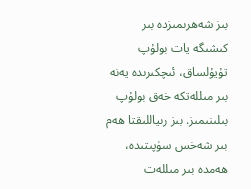بىز شەھرىمىزدە بىر كىشىگە يات بولۇپ تۇيۇلساق، ئىچكىرىدە يەنە بىر مىللەتكە خەق بولۇپ بىلىنىمىز. بىز رىياللىقتا ھەم بىر شەخس سۈپىتىدە، ھەمدە بىر مىللەت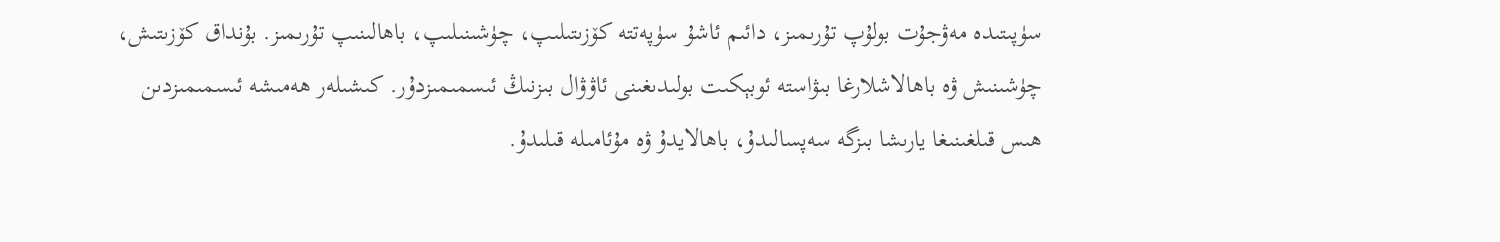سۈپىتىدە مەۋجۇت بولۇپ تۇرىمىز، دائىم ئاشۇ سۈپەتتە كۆزىتىلىپ، چۈشىنىلىپ، باھالىنىپ تۇرىمىز. بۇنداق كۆزىتىش، چۈشىنىش ۋە باھالاشلارغا بىۋاستە ئوبېكىت بولىدىغىنى ئاۋۋال بىزنىڭ ئىسمىمىزدۇر. كىشىلەر ھەمىشە ئىسمىمىزدىن ھىس قىلغىنىغا يارىشا بىزگە سەپسالىدۇ، باھالايدۇ ۋە مۇئامىلە قىلىدۇ.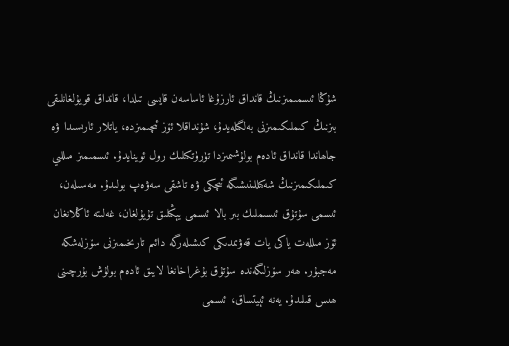شۇڭا ئىسمىمىزنىڭ قانداق ئارزۇغا ئاساسەن قايسى تىلدا، قانداق قويۇلغانلىقى بىزنىڭ كىملىكىمىزنى بەلگىلەيدۇ، شۇنداقلا ئۆز ئىچىمىزدە، ياتلار ئارىسىدا ۋە جاھاندا قانداق ئادەم بولۇشىمىزدا تۈرۈتكىلىك رول ئوينايدۇ. ئىسمىمىز مىللىي كىملىكىمىزنىڭ شەكىللىنىشىگە ئىچكى ۋە تاشقى سەۋەپ بولىدۇ. مەسىلەن، ئىسمى سۇتۇق ئىسىملىك بىر بالا ئىسمى يېڭىلىق تۇيۇلغان، غەلىتە ئاڭلانغان ئۆز مىللەت ياكى يات قەۋىمدىكى كىشىلەرگە دائىم تارىخىمىزنى سۆزلەشكە مەجبۇر. ھەر سۆزلىگەندە سۇتۇق بۇغراخانغا لايىق ئادەم بولۇش بۇرچىنى ھىس قىلىدۇ. يەنە ئېيتساق، ئىسمى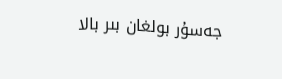جەسۇر بولغان بىر بالا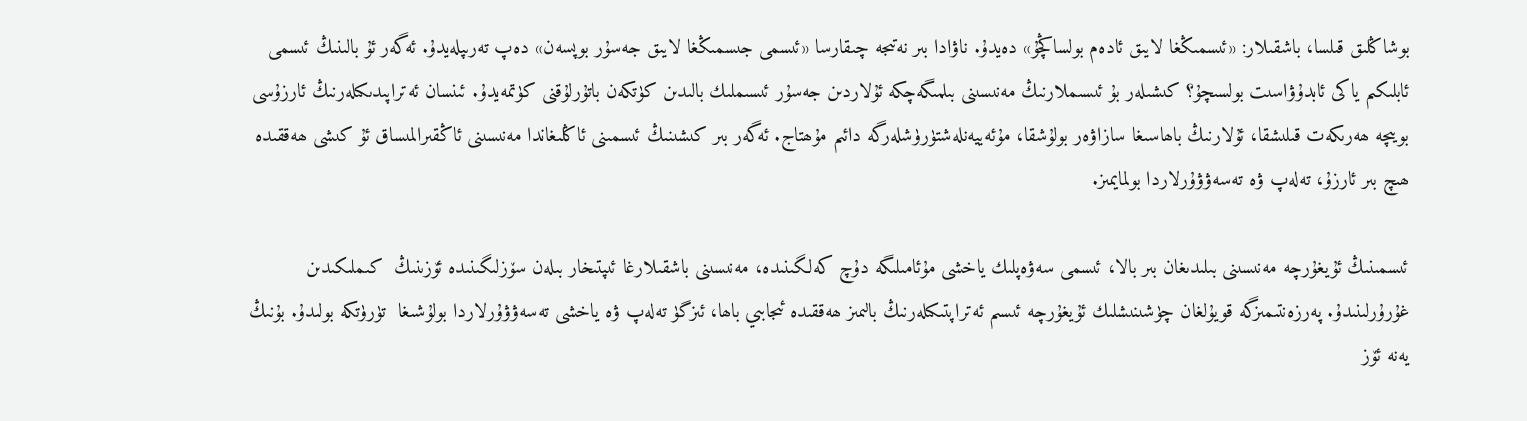بوشاڭلىق قىلسا، باشقىلار: «ئىسمىڭغا لايىق ئادەم بولساڭچۇ» دەيدۇ. ناۋادا بىر نەتىجە چىقارسا «ئىسمى جىسمىڭغا لايىق جەسۇر بوپسەن» دەپ تەرىپلەيدۇ. ئەگەر ئۇ بالىنىڭ ئىسمى ئابلىكىم ياكى ئابدۇۋاسىت بولسىچۇ؟ كىشىلەر بۇ ئىسىملارنىڭ مەنىسىنى بىلمىگەچكە ئۇلاردىن جەسۇر ئىسىملىك بالىدىن كۈتكەن باتۇرلۇقنى كۈتمەيدۇ. ئىنسان ئەتراپىدىكىلەرنىڭ ئارزۇسى بويىچە ھەرىكەت قىلىشقا، ئۇلارنىڭ باھاسىغا سازاۋەر بولۇشقا، مۇئەييەنلەشتۈرۈشلەرگە دائىم مۇھتاج. ئەگەر بىر كىشىنىڭ ئىسمىنى ئاڭلىغاندا مەنىسىنى ئاڭقىرالمىساق ئۇ كىشى ھەققىدە ھىچ بىر ئارزۇ، تەلەپ ۋە تەسەۋۋۇرلاردا بولمايمىز.

ئىسمىنىڭ ئۇيغۇرچە مەنىسىنى بىلىدىغان بىر بالا، ئىسمى سەۋەپلىك ياخشى مۇئامىلىگە دۇچ كەلگىنىدە، مەنىسىنى باشقىلارغا ئىپتىخار بىلەن سۆزلىگىنىدە ئۆزىنىڭ  كىملىكىدىن غۇرۇرلىنىدۇ. پەرزەنتىمىزگە قويۇلغان چۈشىنىشلىك ئۇيغۇرچە ئىسىم ئەتراپتىكىلەرنىڭ بالىمىز ھەققىدە ئىجابىي باھا، ئىزگۈ تەلەپ ۋە ياخشى تەسەۋۋۇرلاردا بولۇشىغا  تۈرۈتكە بولىدۇ. بۇنىڭ يەنە ئۆز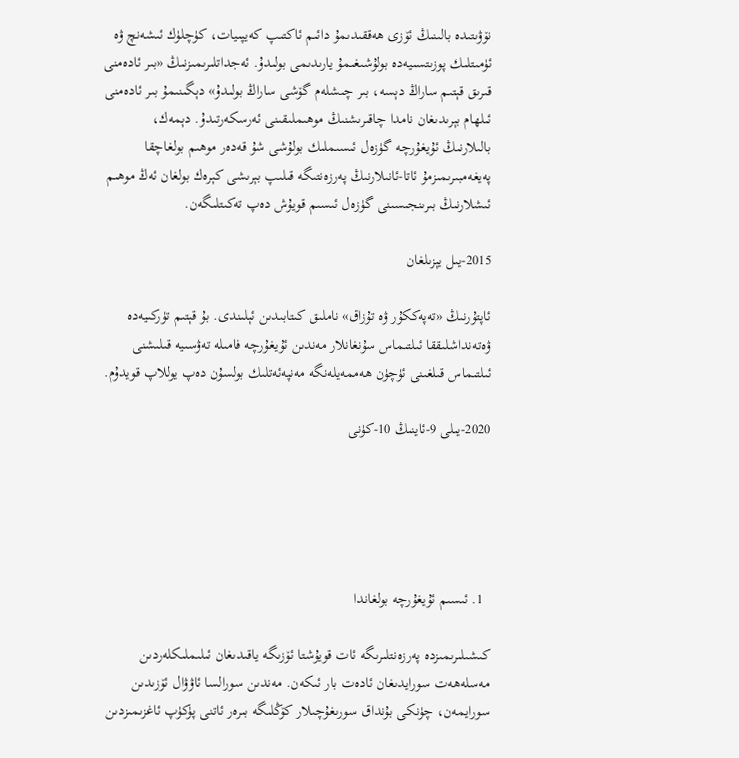نۆۋىتىدە بالىنىڭ ئۆزى ھەققىدىمۇ دائىم ئاكتىپ كەيپىيات، كۈچلۈك ئىشەنچ ۋە ئۈمىتلىك پوزىتسىيەدە بولۇشىغىمۇ يارىدىمى بولىدۇ. ئەجداتلىرىمىزنىڭ «بىر ئادەمنى قىرىق قېتىم ساراڭ دېسە، بىر چىشلەم گۆشى ساراڭ بولىدۇ» دېگىنىمۇ بىر ئادەمنى ئىلھام بېرىدىغان نامدا چاقىرىشنىڭ موھىملىقىنى ئەرسكەرتىدۇ. دېمەك، بالىلارنىڭ ئۇيغۇرچە گۈزەل ئىسىملىك بولۇشى شۇ قەدەر موھىم بولغاچقا پەيغەمبىرىمىزمۇ ئاتا-ئانىلارنىڭ پەرزەنتىگە قىلىپ بېرىشى كېرەك بولغان ئەڭ موھىم ئىشلارنىڭ بىرىنجىسىنى گۈزەل ئىسىم قويۇش دەپ تەكىتلىگەن.

2015-يىل يېزىلغان

ئاپتۇرنىڭ «تەپەككۇر ۋە تۇزاق» ناملىق كىتابىدىن ئېلىندى. بۇ قېتىم تۈركىيەدە ۋەتەنداشلىققا ئىلتىماس سۇنغانلار مەندىن ئۇيغۇرچە فامىلە تەۋسىيە قىلىشنى ئىلتىماس قىلغىنى ئۈچۈن ھەممەيلەنگە مەنپەئەتلىك بولسۇن دەپ يوللاپ قويدۇم.

2020-يىلى 9-ئاينىڭ 10-كۈنى





  1. ئىسىم ئۇيغۇرچە بولغاندا

كىشىلىرىمىزدە پەرزەنتلىرىگە ئات قويۇشتا ئۆزىگە ياقىدىغان ئىلىملىكلەردىن مەسلەھەت سورايدىغان ئادەت بار ئىكەن. مەندىن سورالسا ئاۋۋال ئۆزىدىن سورايمەن، چۈنكى بۇنداق سورىغۇچىلار كۆڭلىگە بىرەر ئاتنى پۈكۈپ ئاغزىمىزدىن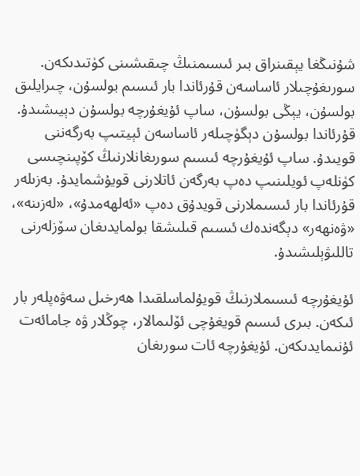شۇنىڭغا يېقىنراق بىر ئىسىمنىڭ چىقىشىنى كۈتىدىكەن. سورىغۇچىلار ئاساسەن قۇرئاندا بار ئىسىم بولسۇن، چىرايلىق بولسۇن، يېڭى بولسۇن، ساپ ئۇيغۇرچە بولسۇن دېيىشىدۇ. قۇرئاندا بولسۇن دېگۈچىلەر ئاساسەن ئېيتىپ بەرگەننى قويىدۇ. ساپ ئۇيغۇرچە ئىسىم سورىغانلارنىڭ كۆپىنچىسى كۈنلەپ ئويلىنىپ دەپ بەرگەن ئاتلارنى قويۇشمايدۇ. بەزىلەر قۇرئاندا بار ئىسىملارنى قويدۇق دەپ «ئەلھەمدۇ»، «لەزىنە»، «ۋەنھەر» دېگەندەك ئىسىم قىلىشقا بولمايدىغان سۆزلەرنى تاللىۋېلىشىدۇ.

ئۇيغۇرچە ئىسىملارنىڭ قويۇلماسلقىدا ھەرخىل سەۋەپلەر بار ئىكەن. بىرى ئىسىم قويغۇچى ئۆلىمالار، چوڭلار ۋە جامائەت ئۇنىمايدىكەن. ئۇيغۇرچە ئات سورىغان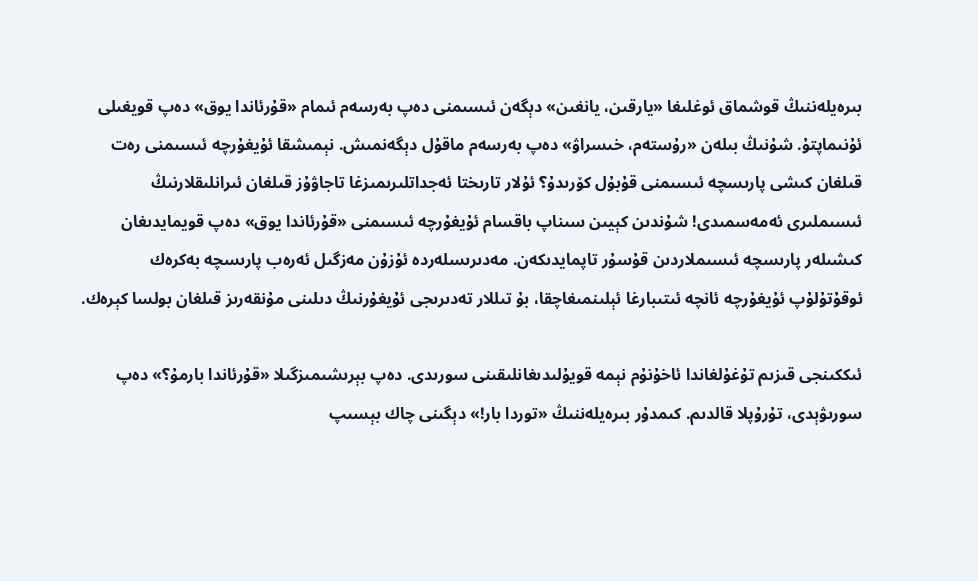بىرەيلەننىڭ قوشماق ئوغلىغا «يارقىن، يانغىن» دېگەن ئىسىمنى دەپ بەرسەم ئىمام «قۇرئاندا يوق» دەپ قويغىلى ئۇنىماپتۇ. شۇنىڭ بىلەن «رۇستەم، خىسراۋ» دەپ بەرسەم ماقۇل دېگەنمىش. نېمىشقا ئۇيغۇرچە ئىسىمنى رەت قىلغان كىشى پارىسچە ئىسىمنى قۇبۇل كۆرىدۇ؟ ئۇلار تارىختا ئەجداتلىرىمىزغا تاجاۋۇز قىلغان ئىرانلىقلارنىڭ ئىسىملىرى ئەمەسمىدى! شۇندىن كېيىن سىناپ باقسام ئۇيغۇرچە ئىسىمنى «قۇرئاندا يوق» دەپ قويمايدىغان كىشىلەر پارىسچە ئىسىملاردىن قۇسۇر تاپمايدىكەن. مەدىرىسلەردە ئۇزۇن مەزگىل ئەرەب پارىسچە بەكرەك ئوقۇتۇلۇپ ئۇيغۇرچە ئانچە ئىتىبارغا ئېلىنمىغاچقا، بۇ تىللار تەدىرىجى ئۇيغۇرنىڭ دىلىنى مۇنقەرىز قىلغان بولسا كېرەك.

ئىككىنجى قىزىم تۇغۇلغاندا ئاخۇنۇم نېمە قويۇلىدىغانلىقىنى سورىدى. دەپ بېرىشىمىزگىلا «قۇرئاندا بارمۇ؟» دەپ سورىۋېدى، تۇرۇپلا قالدىم. كىمدۇر بىرەيلەننىڭ «توردا بار!» دېگىنى چاك بېسىپ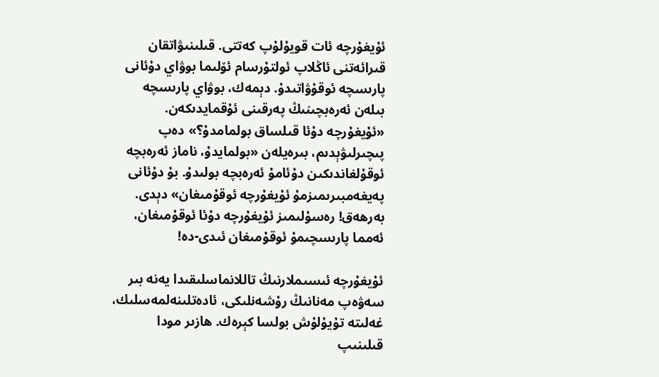ئۇيغۇرچە ئات قويۇلۇپ كەتتى. قىلىنىۋاتقان قىرائەتنى ئاڭلاپ ئولتۇرسام ئۆلىما بوۋاي دۇئانى پارىسچە ئوقۇۋاتىدۇ. دېمەك، بوۋاي پارىسچە بىلەن ئەرەبچىنىڭ پەرقىنى ئۇقمايدىكەن. «ئۇيغۇرچە دۇئا قىلساق بولمامدۇ؟» دەپ پىچىرلىۋېدىم، بىرەيلەن «بولمايدۇ، ناماز ئەرەبچە ئوقۇلغاندىكىن دۇئامۇ ئەرەبچە بولىدۇ. بۇ دۇئانى پەيغەمبىرىمىزمۇ ئۇيغۇرچە ئوقۇمىغان» دېدى. بەرھەق! رەسۇلىمىز ئۇيغۇرچە دۇئا ئوقۇمىغان، ئەمما پارىسچىمۇ ئوقۇمىغان ئىدى-دە!

ئۇيغۇرچە ئىسىملارنىڭ تاللانماسلىقىدا يەنە بىر سەۋەپ مەنانىڭ رۇشەنلىكى، ئادەتلىنەلمەسلىك، غەلىتە تۇيۇلۇش بولسا كېرەك. ھازىر مودا قىلىنىپ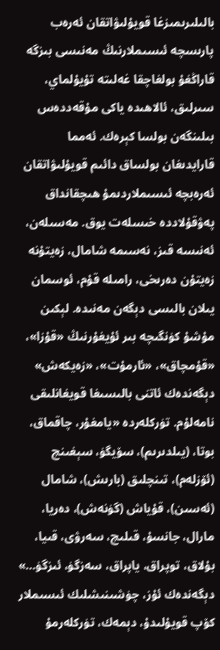بالىلىرىمىزغا قويۇلىۋاتقان ئەرەب پارىسچە ئىسىملارنىڭ مەنىسى بىزگە قاراڭغۇ بولغاچقا غەلىتە تۇيۇلماي، سىرلىق، ئالاھىدە ياكى مۇقەددەس بىلىنگەن بولسا كېرەك. ئەمما قارايدىغان بولساق دائىم قويۇلىۋاتقان ئەرەبچە ئىسىملاردىمۇ ھىچقانداق پەۋقۇلاددە خىسلەت يوق. مەسىلەن، ئەنىسە قىز، نەسىمە شامال، زەيتۇنە زەيتۇن دەرىخى، رامىلە قۇم، ئوسمان يىلان بالىسى دېگەن مەنىدە. لېكىن مۇشۇ كۈنگىچە بىر ئۇيغۇرنىڭ «قۇزا»، «قۇمچاق»، «ئارمۇت»، «زەيكەش» دېگەندەك ئاتنى بالىسىغا قويغانلىقى نامەلۇم. تۈركلەردە «يامغۇر، چاقماق، بوتا، (يىلدىرىم)، سۆيگۈ، سېغىنچ (ئۆزلەم)، تىنچلىق (بارىش)، شامال (ئەسىن)، قۇياش (گۈنەش)، دەريا، مارال، جانسۇ، قىلىچ، سەرۋى، قىيا، بۇلاق، توپراق، ياپراق، سەزگۈ، ئىزگۈ…» دېگەندەك ئۇز، چۈشىنىشلىك ئىسىملار كۆپ قويۇلىدۇ، دېمەك، تۈركلەرمۇ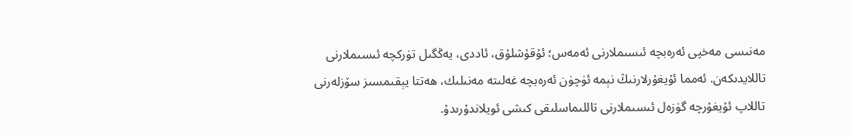مەنىسى مەخپى ئەرەبچە ئىسىملارنى ئەمەس؛ ئۇقۇشلۇق، ئاددى، يەڭگىل تۈركچە ئىسىملارنى تاللايدىكەن. ئەمما ئۇيغۇرلارنىڭ نېمە ئۈچۈن ئەرەبچە غەلىتە مەنىلىك، ھەتتا يېقىمسىز سۆزلەرنى تاللاپ ئۇيغۇرچە گۈزەل ئىسىملارنى تاللىماسلىقى كىشى ئويلاندۇرىدۇ.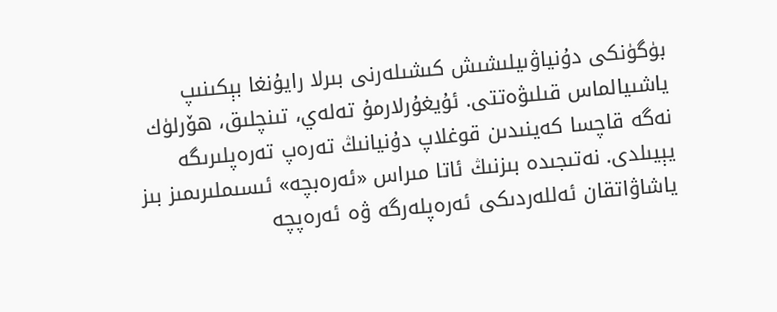بۈگۈنكى دۇنياۋىيلىشىش كىشىلەرنى بىرلا رايۇنغا بېكىنىپ ياشىيالماس قىلىۋەتتى. ئۇيغۇرلارمۇ تەلەي، تىنچلىق، ھۆرلۈك نەگە قاچسا كەينىدىن قوغلاپ دۇنيانىڭ تەرەپ تەرەپلىرىگە يېيىلدى. نەتىجىدە بىزنىڭ ئاتا مىراس «ئەرەبچە» ئىسىملىرىمىز بىز ياشاۋاتقان ئەللەردىكى ئەرەپلەرگە ۋە ئەرەپچە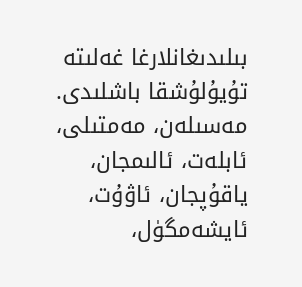بىلىدىغانلارغا غەلىتە تۇيۇلۇشقا باشلىدى. مەسىلەن، مەمتىلى، ئابلەت، ئالىمجان، ياقۇپجان، ئاۋۇت، ئايشەمگۈل،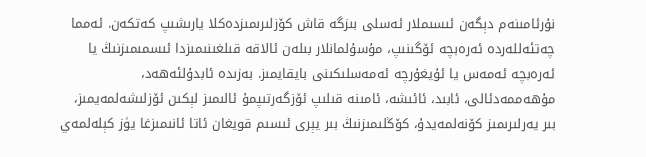نۇرئامىنەم دېگەن ئىسىملار ئەسلى بىزگە قاش كۆزلىرىمىزدەكلا يارىشىپ كەتكەن. ئەمما چەتئەللەردە ئەرەبچە ئۆگىنىپ، مۇسۇلمانلار بىلەن ئالاقە قىلغىنىمىزدا ئىسمىمىزنىڭ يا ئەرەبچە ئەمەس يا ئۇيغۇرچە ئەمەسلىكىنى بايقايمىز. بەزىدە ئابدۇلئەھەد، مۇھەممەدئالى، ئابىد، ئائىشە، ئامىنە قىلىپ ئۆزگەرتىپمۇ ئالىمىز لېكىن ئۆزلىشەلمەيمىز، بىر يەرلىرىمىز كۆنەلمەيدۇ، كۆڭلىمىزنىڭ بىر يېرى ئىسىم قويغان ئاتا ئانىمىزغا يۈز كېلەلمەي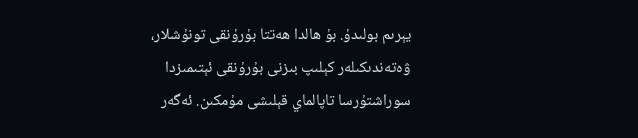يېرىم بولىدۇ. بۇ ھالدا ھەتتا بۇرۇنقى تونۇشلار، ۋەتەندىكىلەر كېلىپ بىزنى بۇرۇنقى ئېتىمىزدا سوراشتۇرسا تاپالماي قېلىشى مۇمكىن. ئەگەر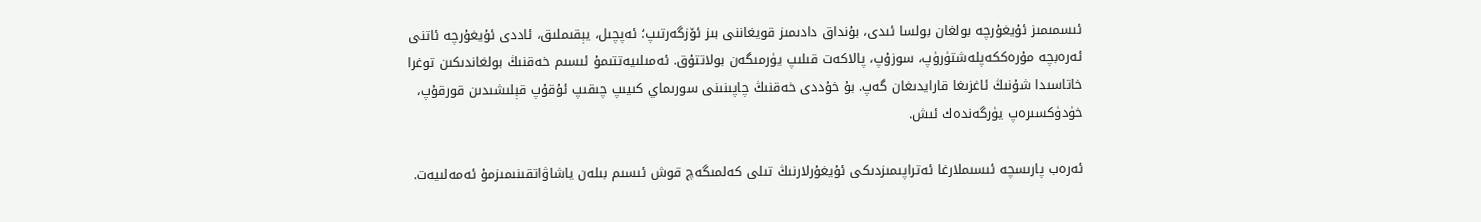ئىسمىمىز ئۇيغۇرچە بولغان بولسا ئىدى، بۇنداق دادىمىز قويغاننى بىز ئۆزگەرتىپ؛ ئەپچىل، يېقىملىق، ئاددى ئۇيغۇرچە ئاتنى ئەرەبچە مۇرەككەپلەشتۈرۈپ، سوزۇپ، پالاكەت قىلىپ يۈرمىگەن بولاتتۇق. ئەمىلىيەتتىمۇ ئىسىم خەقنىڭ بولغاندىكىن توغرا خاتاسىدا شۇنىڭ ئاغزىغا قارايدىغان گەپ. بۇ خۇددى خەقنىڭ چاپىنىنى سورىماي كىيىپ چىقىپ ئۇقۇپ قېلىشىدىن قورقۇپ، خۈدۈكسىرەپ يۈرگەندەك ئىش.

ئەرەب پارىسچە ئىسىملارغا ئەتراپىمىزدىكى ئۇيغۇرلارنىڭ تىلى كەلمىگەچ قوش ئىسىم بىلەن ياشاۋاتقىنىمىزمۇ ئەمەلىيەت.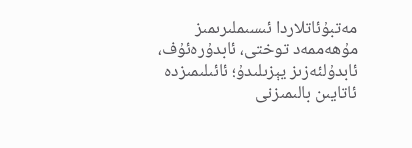مەتبۇئاتلاردا ئىسىملىرىمىز مۇھەممەد توختى، ئابدۇرەئۇف، ئابدۇلئەزىز يېزىلىدۇ؛ ئائىلىمىزدە ئاتايىن بالىمىزنى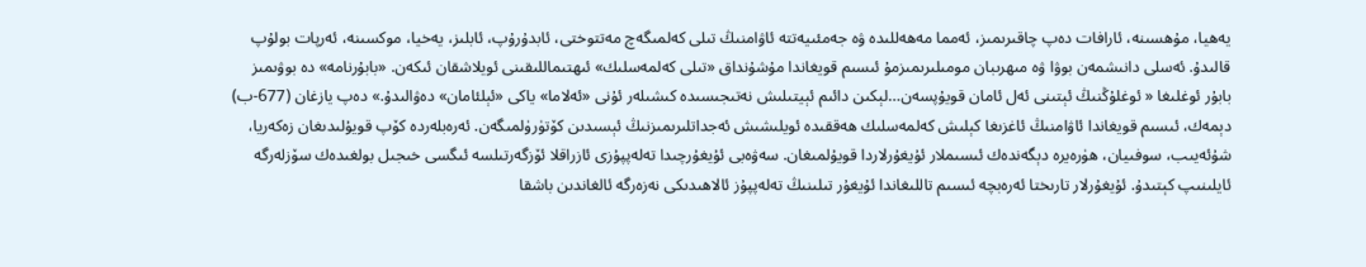يەھيا، مۇھسىنە، ئارافات دەپ چاقىرىمىز، ئەمما مەھەللىدە ۋە جەمئىيەتتە ئاۋامنىڭ تىلى كەلمىگەچ مەتتوختى، ئابدۇرۇپ، ئابلىز، يەخيا، موكسىنە، ئەرپات بولۇپ قالىدۇ. ئەسلى دانىشمەن بوۋا ۋە مىھرىبان مومىلىرىمىزمۇ ئىسىم قويغاندا مۇشۇنداق «تىلى كەلمەسلىك» ئىھتىماللىقىنى ئويلاشقان ئىكەن. «بابۇرنامە» دە بوۋىمىز بابۇر ئوغلىغا « ئوغلۇڭنىڭ ئېتىنى ئەل ئامان قويۇپسەن…لېكىن دائىم ئېيتىلىش نەتىجىسىدە كىشىلەر ئۇنى «ئەلاما» ياكى «ئېلئامان» دەۋالىدۇ.» دەپ يازغان (677-ب) دېمەك، ئىسىم قويغاندا ئاۋامنىڭ ئاغزىغا كېلىش كەلمەسلىك ھەققىدە ئويلىشىش ئەجداتلىرىمىزنىڭ ئېسىدىن كۆتۈرۈلمىگەن. ئەرەبلەردە كۆپ قويۇلىدىغان زەكەريا، شۇئەيىب، سوفىيان، ھۈرەيرە دېگەندەك ئىسىملار ئۇيغۇرلاردا قويۇلمىغان. سەۋەبى ئۇيغۇرچىدا تەلەپپۇزى ئازراقلا ئۆزگەرتىلسە ئىگسى خىجىل بولغىدەك سۆزلەرگە ئايلىنىپ كېتىدۇ. ئۇيغۇرلار تارىختا ئەرەبچە ئىسىم تاللىغاندا ئۇيغۇر تىلىنىڭ تەلەپپۇز ئالاھىدىكى نەزەرگە ئالغاندىن باشقا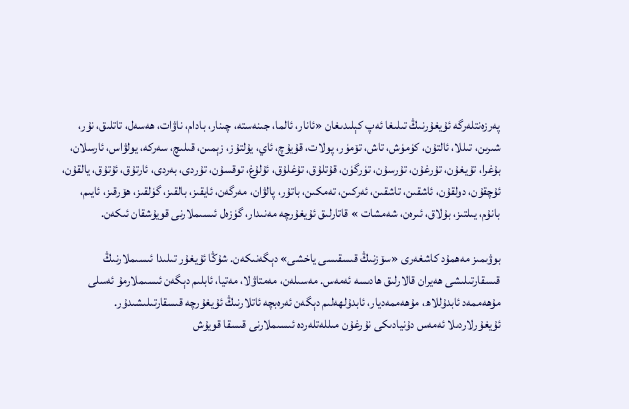پەرزەنتلەرگە ئۇيغۇرنىڭ تىلىغا ئەپ كېلىدىغان «ئانار، ئالما، جىنەستە، چىنار، بادام، ناۋات، ھەسەل، تاتلىق، نۇر، شىرىن، تىللا، ئالتۇن، كۈمۈش، تاش، تۆمۈر، پولات، قۇيۇچ، ئاي، يۇلتۇز، زېمىن، قىلىچ، سەركە، يولۋاس، ئارسلان، بۇغرا، تۇيغۇن، تۇرغۇن، تۇرسۇن، تۈرگۈن، قۇتلۇق، تۇغلۇق، ئۇلۇغ، توقسۇن، تۇردى، بەردى، ئارتۇق، ئۇتۇق، يالقۇن، ئۇچقۇن، دولقۇن، ئاشقىن، تاشقىن، ئەركىن، تەمكىن، باتۇر، پالۋان، مەرگەن، ئايقىز، بالقىز، گۈلقىز، ھۆرقىز، ئايىم، بانۇم، يىلتىز، بۇلاق، ئىرەن، شەمشات » قاتارلىق ئۇيغۇرچە مەنىدار، گۈزەل ئىسىملارنى قويۇشقان ئىكەن.

بوۋىمىز مەھمۇد كاشغەرى «سۆزنىڭ قىسقىسى ياخشى» دېگەنىكەن. شۇڭا ئۇيغۇر تىلىدا ئىسىملارنىڭ قىسقارتىلىشى ھەيران قالارلىق ھادىسە ئەمەس. مەسىلەن، مەمتاۋلا، مەتيا، ئابلىم دېگەن ئىسىملارمۇ ئەسلى مۇھەممەد ئابدۇللاھ، مۇھەممەديار، ئابدۇلھەلىم دېگەن ئەرەبچە ئاتلارنىڭ ئۇيغۇرچە قىسقارتىلىشىدۇر. ئۇيغۇرلاردىلا ئەمەس دۇنيادىكى نۇرغۇن مىللەتلەردە ئىسىملارنى قىسقا قويۇش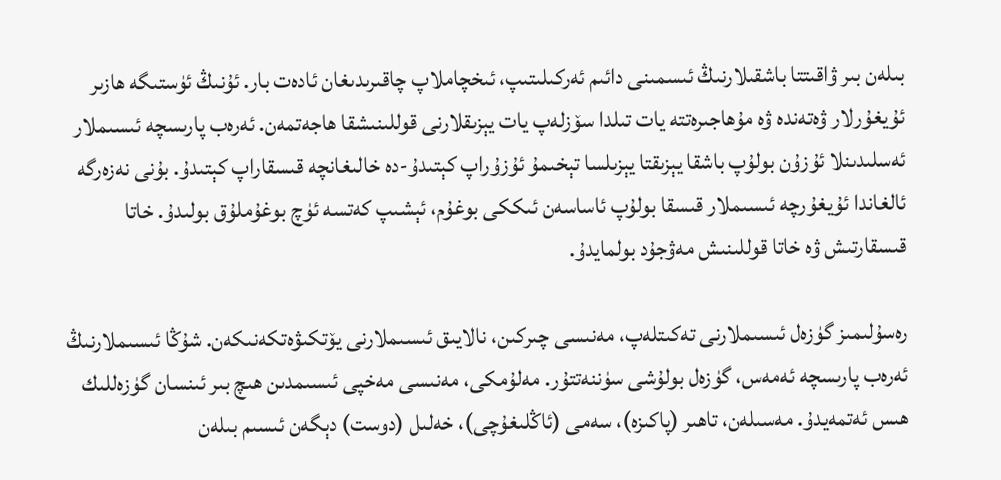بىلەن بىر ۋاقىتتا باشقىلارنىڭ ئىسمىنى دائىم ئەركىلىتىپ، ئىخچاملاپ چاقىرىدىغان ئادەت بار. ئۇنىڭ ئۈستىگە ھازىر ئۇيغۇرلار ۋەتەندە ۋە مۇھاجىرەتتە يات تىلدا سۆزلەپ يات يېزىقلارنى قوللىنىشقا ھاجەتمەن. ئەرەب پارىسچە ئىسىملار ئەسلىدىنلا ئۇزۇن بولۇپ باشقا يېزىقتا يېزىلسا تېخىمۇ ئۇزۇراپ كېتىدۇ-دە خالىغانچە قىسقاراپ كېتىدۇ. بۇنى نەزەرگە ئالغاندا ئۇيغۇرچە ئىسىملار قىسقا بولۇپ ئاساسەن ئىككى بوغۇم، ئېشىپ كەتسە ئۈچ بوغۇملۇق بولىدۇ. خاتا قىسقارتىش ۋە خاتا قوللىنىش مەۋجۇد بولمايدۇ.

رەسۇلىمىز گۈزەل ئىسىملارنى تەكىتلەپ، مەنىسى چىركىن، نالايىق ئىسىملارنى يۆتكىۋەتكەنىكەن. شۇڭا ئىسىملارنىڭ ئەرەب پارىسچە ئەمەس، گۈزەل بولۇشى سۈننەتتۇر. مەلۇمكى، مەنىسى مەخپى ئىسىمدىن ھىچ بىر ئىنسان گۈزەللىك ھىس ئەتمەيدۇ. مەسىلەن، تاھىر (پاكىزە)، سەمى (ئاڭلىغۇچى)، خەلىل (دوست) دېگەن ئىسىم بىلەن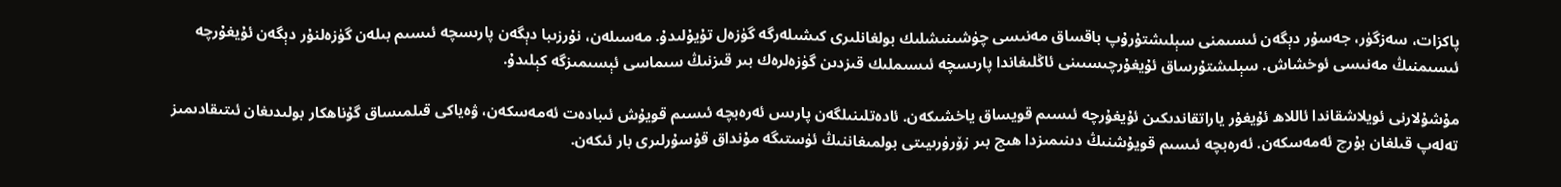پاكزات، سەزگۈر، جەسۇر دېگەن ئىسىمنى سېلىشتۇرۇپ باقساق مەنىسى چۈشىنىشلىك بولغانلىرى كىشىلەرگە گۈزەل تۇيۇلىدۇ. مەسىلەن، نۇرزىبا دېگەن پارىسچە ئىسىم بىلەن گۈزەلنۇر دېگەن ئۇيغۇرچە ئىسىمنىڭ مەنىسى ئوخشاش. سېلىشتۇرساق ئۇيغۇرچىسىىنى ئاڭلىغاندا پارىسچە ئىسىملىك قىزدىن گۈزەلرەك بىر قىزنىڭ سىماسى ئېسىمىزگە كېلىدۇ.

مۇشۇلارنى ئويلاشقاندا ئاللاھ ئۇيغۇر ياراتقاندىكىن ئۇيغۇرچە ئىسىم قويساق ياخشىكەن. ئادەتلىنىلگەن پارىس ئەرەبچە ئىسىم قويۇش ئىبادەت ئەمەسكەن، ۋەياكى قىلمىساق گۇناھكار بولىدىغان ئىتىقادىمىز تەلەپ قىلغان بۇرچ ئەمەسكەن. ئەرەبچە ئىسىم قويۇشنىڭ دىنىمىزدا ھىچ بىر زۆرۈرىيىتى بولمىغاننىڭ ئۈستىگە مۇنداق قۇسۇرلىرى بار ئىكەن.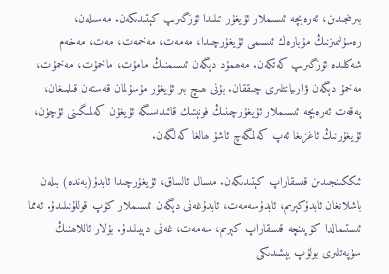بىرىنجىدىن، ئەرەبچە ئىسىملار ئۇيغۇر تىلىدا ئۆزگىرىپ كېتىدىكەن. مەسىلەن، رەسۇلىمىزنىڭ مۇبارەك ئىسىمى ئۇيغۇرچىدا، مەمەت، مەخمەت، مەت، مەخەم شەكلىدە ئۆزگىرىپ كەتكەن. مەھمۇد دېگەن ئىسىمنىڭ مامۇت، ماخمۇت، مەخمۇت، مەخمۇ دېگەن ۋارىيانتلىرى چىققان. بۇنى ھىچ بىر ئۇيغۇر مۇسۇلمان قەستەن قىلمىغان، پەقەت ئەرەبچە ئىسىملار ئۇيغۇرچىنىڭ فونېتىك قائىدىسىگە ئۇيغۇن كەلمىگىنى ئۈچۈن، ئۇيغۇرنىڭ ئاغزىغا ئەپ كەلمگەچ ئاشۇ ھالغا كەلگەن.

ئىككىنجىدىن قىسقاراپ كېتىدىكەن. مىسال ئالساق، ئۇيغۇرچىدا ئابدۇ(بەندە) بىلەن باشلانغان ئابدۇكېرىم، ئابدۇسەمەت، ئابدۇغەنى دېگەن ئىسىملار كۆپ قوللۇنىلىدۇ. ئەمما ئىستىمالدا كۆپىنچە قىسقاراپ كېرىم، سەمەت، غەنى دېيىلىدۇ. بۇلار ئاللاھنىڭ سۈپەتلىرى بولۇپ بېشىدىكى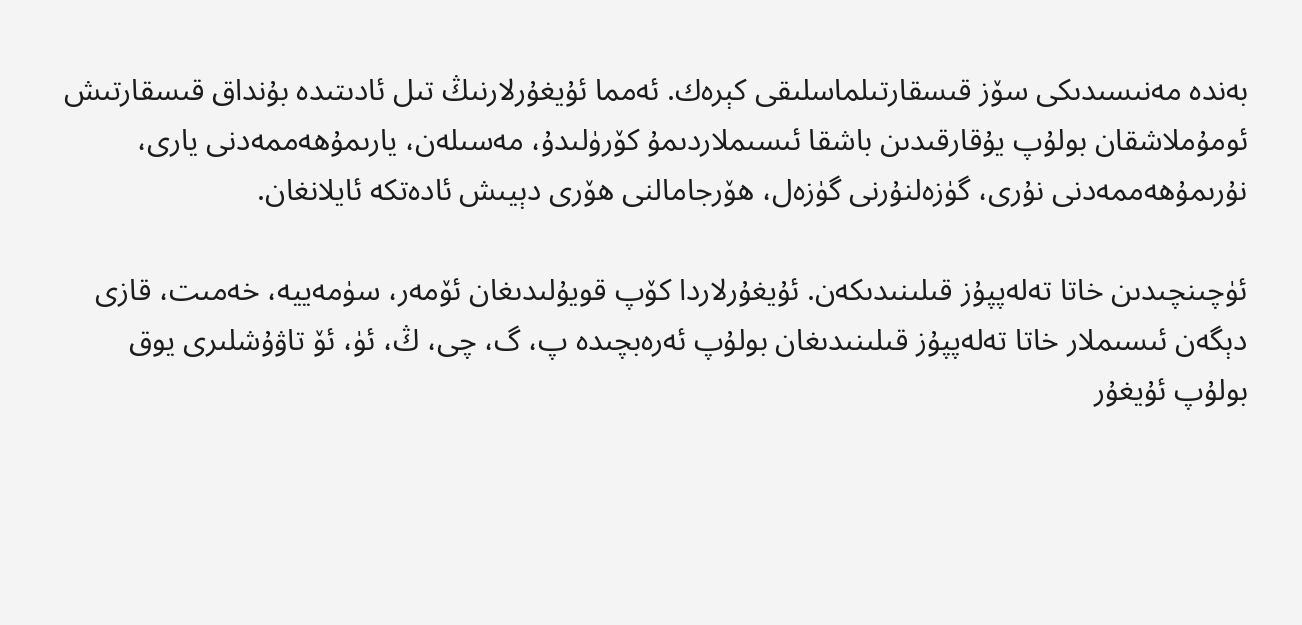بەندە مەنىسىدىكى سۆز قىسقارتىلماسلىقى كېرەك. ئەمما ئۇيغۇرلارنىڭ تىل ئادىتىدە بۇنداق قىسقارتىش ئومۇملاشقان بولۇپ يۇقارقىدىن باشقا ئىسىملاردىمۇ كۆرۈلىدۇ، مەسىلەن، يارىمۇھەممەدنى يارى، نۇرىمۇھەممەدنى نۇرى، گۈزەلنۇرنى گۈزەل، ھۆرجامالنى ھۆرى دېيىش ئادەتكە ئايلانغان.

ئۈچىنچىدىن خاتا تەلەپپۇز قىلىنىدىكەن. ئۇيغۇرلاردا كۆپ قويۇلىدىغان ئۆمەر، سۈمەييە، خەمىت، قازى دېگەن ئىسىملار خاتا تەلەپپۇز قىلىنىدىغان بولۇپ ئەرەبچىدە پ، گ، چى، ڭ، ئۈ، ئۆ تاۋۇشلىرى يوق بولۇپ ئۇيغۇر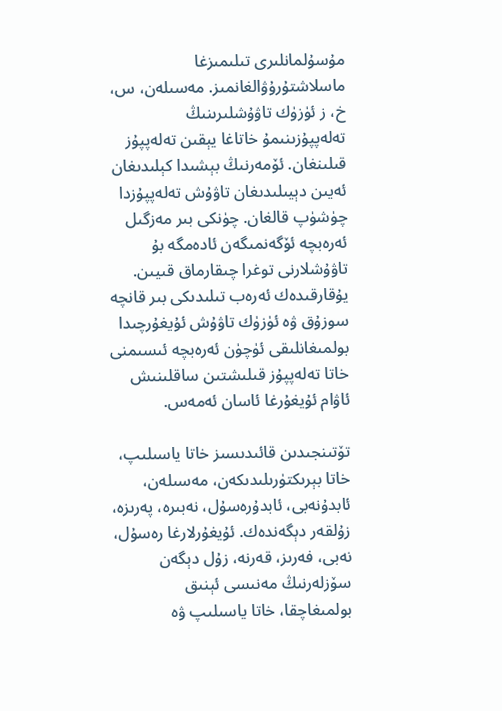مۇسۇلمانلىرى تىلىمىزغا ماسلاشتۇرۇۋالغانمىز. مەسىلەن، س، خ، ز ئۈزۈك تاۋۇشلىرىنىڭ تەلەپپۇزىنىمۇ خاتاغا يېقىن تەلەپپۇز قىلىنغان. ئۆمەرنىڭ بېشىدا كېلىدىغان ئەيىن دېيىلىدىغان تاۋۇش تەلەپپۇزدا چۈشۈپ قالغان. چۈنكى بىر مەزگىل ئەرەبچە ئۆگەنمىگەن ئادەمگە بۇ تاۋۇشلارنى توغرا چىقارماق قىيىن. يۇقارقىدەك ئەرەب تىلىدىكى بىر قانچە سوزۇق ۋە ئۈزۈك تاۋۇش ئۇيغۇرچىدا بولمىغانلىقى ئۈچۈن ئەرەبچە ئىسىمنى خاتا تەلەپپۇز قىلىشتىن ساقلىنىش ئاۋام ئۇيغۇرغا ئاسان ئەمەس.

تۆتىنجىدىن قائىدىسىز خاتا ياسىلىپ، خاتا بېرىكتۈرىلىدىكەن، مەسىلەن، ئابدۇنەبى، ئابدۇرەسۇل، نەبىرە، پەرىزە، زۇلقەر دېگەندەك. ئۇيغۇرلارغا رەسۇل، نەبى، فەرىز، قەرنە، زۇل دېگەن سۆزلەرنىڭ مەنىسى ئېنىق بولمىغاچقا، خاتا ياسىلىپ ۋە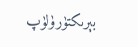بېرىكتۈرۈلۈپ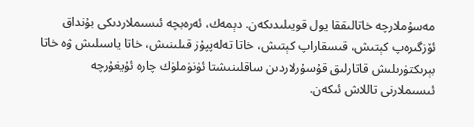مەسۇملارچە خاتالىققا يول قويىلىدىكەن. دېمەك، ئەرەبچە ئىسىملاردىكى بۇنداق ئۆزگىرەپ كېتىش، قىسقاراپ كېتىش، خاتا تەلەپپۇز قىلىنىش، خاتا ياسىلىش ۋە خاتا بېرىكتۈرىلىش قاتارلىق قۇسۇرلاردىن ساقلىنىشتا ئۈنۈملۈك چارە ئۇيغۇرچە ئىسىملارنى تاللاش ئىكەن.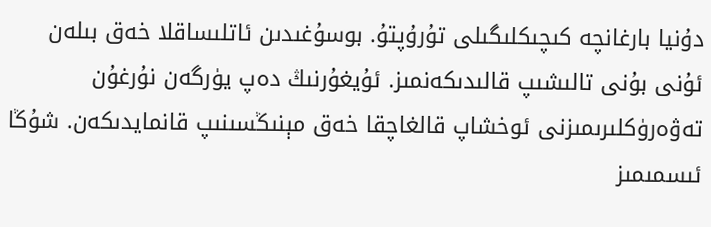دۇنيا بارغانچە كىچىكلىگىلى تۇرۇپتۇ. بوسۇغىدىن ئاتلىساقلا خەق بىلەن ئۇنى بۇنى تالىشىپ قالىدىكەنمىز. ئۇيغۇرنىڭ دەپ يۈرگەن نۇرغۇن تەۋەرۈكلىرىمىزنى ئوخشاپ قالغاچقا خەق مېنىڭسىنىپ قانمايدىكەن. شۇڭا ئىسمىمىز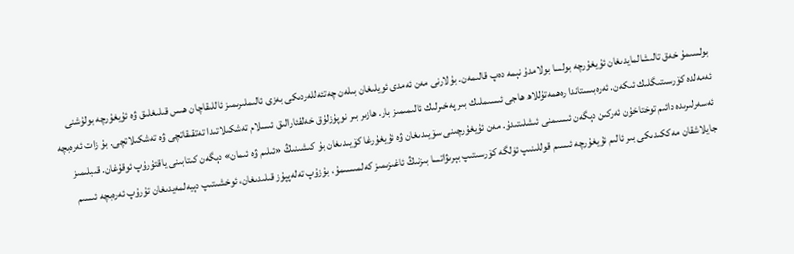بولسىمۇ خەق تالىشالمايدىغان ئۇيغۇرچە بولسا بولامدۇ نېمە دەپ قالىمەن. بۇلارنى مەن ئەمدى ئويلىغان بىلەن چەتئەللەردىكى بەزى ئالىملىرىمىز ئاللىقاچان ھىس قىلىغلىق ۋە ئۇيغۇرچە بولۇشنى ئەمەلدە كۆرسىتىگلىك ئىكەن. ئەرەبىستاندا رەھمەتۇللاھ ھاجى ئىسىملىك بىر پەخىرلىك ئالىمىمىز بار. ھازىر بىر نوپۇزلۇق خەلقئارالىق ئىسلام تەشكىلاتىدا تەتقىقاتچى ۋە تەشكىلاتچى. بۇ زات ئەرەبچە ئەسەرلىرىدە دائىم توختاخۇن ئەركىن دېگەن ئىسىمنى ئىشلىتىدۇ. مەن ئۇيغۇرچىنى سۆيىدىغان ۋە ئۇيغۇرغا كۆيىدىغان بۇ كىشىنىڭ «ئىلىم ۋە ئىمان» دېگەن كىتابىنى ياقتۇرۇپ ئوقۇغان. قىبلىمىز جايلاشقان مەككىدىكى بىر ئالىم ئۇيغۇرچە ئىسىم قوللىنىپ ئۈلگە كۆرسىتىپ بېرىۋاتسا بىزنىڭ ئاغىزىمىز كەلمىسىمۇ، بۇزۇپ تەلەپپۇز قىلىدىغان، ئوخشىتىپ دېيەلمەيدىغان تۇرۇپ ئەرەبچە ئىسىم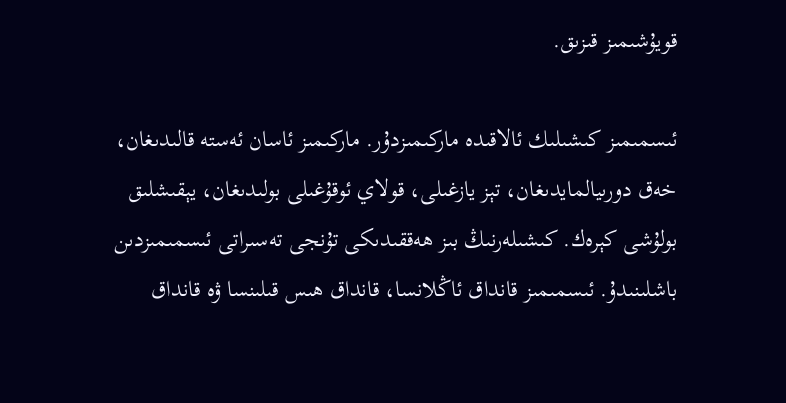قويۇشىمىز قىزىق.

ئىسمىمىز كىشىلىك ئالاقىدە ماركىمىزدۇر. ماركىمىز ئاسان ئەستە قالىدىغان، خەق دورىيالمايدىغان، تېز يازغىلى، قولاي ئوقۇغىلى بولىدىغان، يېقىشلىق بولۇشى كېرەك. كىشىلەرنىڭ بىز ھەققىدىكى تۇنجى تەسىراتى ئىسمىمىزدىن باشلىنىدۇ. ئىسمىمىز قانداق ئاڭلانسا، قانداق ھىس قىلىنسا ۋە قانداق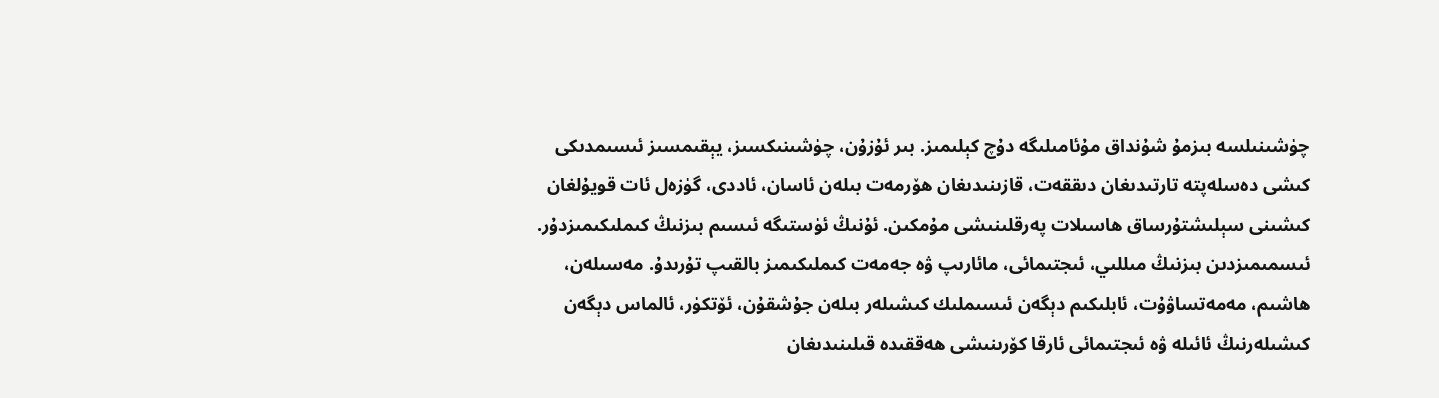چۈشىنىلسە بىزمۇ شۇنداق مۇئامىلىگە دۇچ كېلىمىز. بىر ئۇزۇن، چۈشىنىكسىز، يېقىمسىز ئىسىمدىكى كىشى دەسلەپتە تارتىدىغان دىققەت، قازىنىدىغان ھۆرمەت بىلەن ئاسان، ئاددى، گۈزەل ئات قويۇلغان كىشىنى سېلىشتۇرساق ھاسىلات پەرقلىنىشى مۇمكىن. ئۇنىڭ ئۈستىگە ئىسىم بىزنىڭ كىملىكىمىزدۇر. ئىسمىمىزدىن بىزنىڭ مىللىي، ئىجتىمائى، مائارىپ ۋە جەمەت كىملىكىمىز بالقىپ تۇرىدۇ. مەسىلەن، ھاشىم، مەمەتساۋۇت، ئابلىكىم دېگەن ئىسىملىك كىشىلەر بىلەن جۇشقۇن، ئۆتكۈر، ئالماس دېگەن كىشىلەرنىڭ ئائىلە ۋە ئىجتىمائى ئارقا كۆرىنىشى ھەققىدە قىلىنىدىغان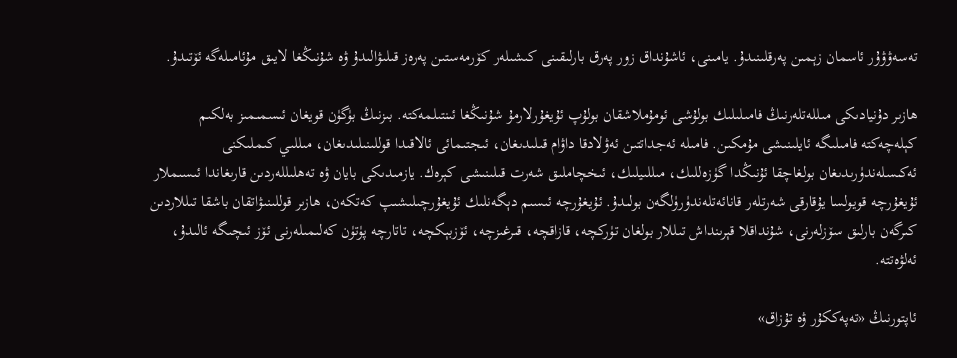تەسەۋۋۇر ئاسمان زېمىن پەرقلىنىدۇ. يامىنى، ئاشۇنداق زور پەرق بارلىقىنى كىشىلەر كۆرمەستىن پەرەز قىلىۋالىدۇ ۋە شۇنىڭغا لايىق مۇئامىلەگە ئۆتىدۇ.

ھازىر دۇنيادىكى مىللەتلەرنىڭ فامىلىلىك بولۇشى ئومۇملاشقان بولۇپ ئۇيغۇرلارمۇ شۇنىڭغا ئىنتىلمەكتە. بىزنىڭ بۈگۈن قويغان ئىسمىمىز بەلكىم كېلەچەكتە فامىلىگە ئايلىنىشى مۇمكىن. فامىلە ئەجداتتىن ئەۋلادقا داۋام قىلىدىغان، ئىجتىمائى ئالاقىدا قوللىنىلىدىغان، مىللىي كىملىكنى ئەكىسلەندۈرىدىغان بولغاچقا ئۇنىڭدا گۈزەللىك، مىللىيلىك، ئىخچاملىق شەرت قىلىنىشى كېرەك. يازمىدىكى بايان ۋە تەھلىللەردىن قارىغاندا ئىسىملار ئۇيغۇرچە قويولسا يۇقارقى شەرتلەر قانائەتلەندۈرۈلگەن بولىدۇ. ئۇيغۇرچە ئىسىم دېگەنلىك ئۇيغۇرچىلىشىپ كەتكەن، ھازىر قوللىنىۋاتقان باشقا تىللاردىن كىرگەن بارلىق سۆزلەرنى، شۇنداقلا قېرىنداش تىللار بولغان تۈركچە، قازاقچە، قىرغىزچە، ئۆزبېكچە، تاتارچە پۈتۈن كەلىمىلەرنى ئۆز ئىچىگە ئالىدۇ، ئەلۋەتتە.

ئاپتورنىڭ «تەپەككۇر ۋە تۇزاق»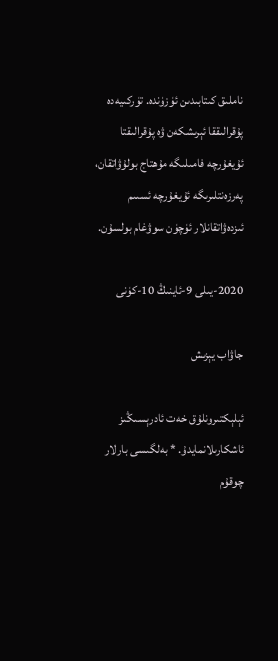ناملىق كىتابىدىن ئۈزۈندە. تۈركىيەدە پۇقرالىققا ئېرىشكەن ۋە پۇقرالىقتا ئۇيغۇرچە فامىلىگە مۇھتاج بولۇۋاتقان، پەرزەنتلىرىگە ئۇيغۇرچە ئسىىم ئىزدەۋاتقانلار ئۈچۈن سوۋغام بولسۇن.

2020-يىلى 9-ئاينىڭ 10-كۈنى

جاۋاب يېزىش

ئېلېكتىرونلۇق خەت ئادرېسىڭىز ئاشكارىلانمايدۇ. * بەلگىسى بارلار چوقۇم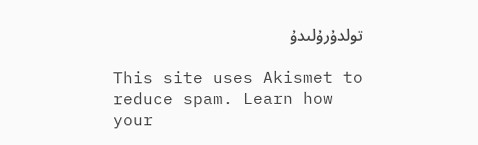تولدۇرۇلىدۇ

This site uses Akismet to reduce spam. Learn how your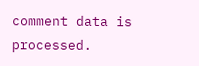comment data is processed.